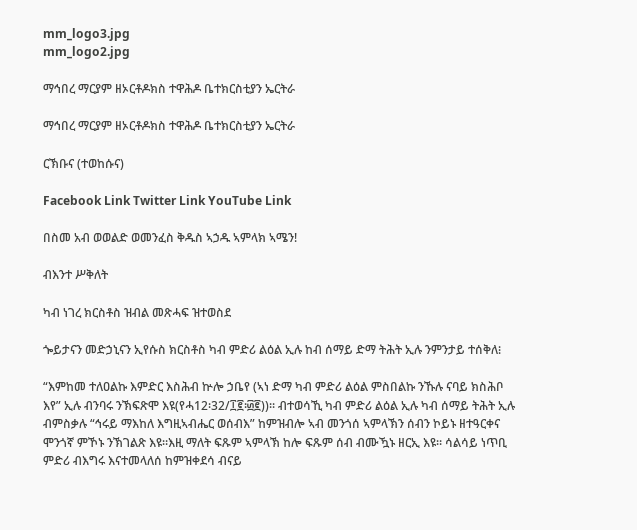mm_logo3.jpg
mm_logo2.jpg

ማኅበረ ማርያም ዘኦርቶዶክስ ተዋሕዶ ቤተክርስቲያን ኤርትራ

ማኅበረ ማርያም ዘኦርቶዶክስ ተዋሕዶ ቤተክርስቲያን ኤርትራ

ርኽቡና (ተወከሱና)

Facebook Link Twitter Link YouTube Link

በስመ አብ ወወልድ ወመንፈስ ቅዱስ ኣኃዱ ኣምላክ ኣሜን!

ብእንተ ሥቅለት

ካብ ነገረ ክርስቶስ ዝብል መጽሓፍ ዝተወስደ

ጐይታናን መድኃኒናን ኢየሱስ ክርስቶስ ካብ ምድሪ ልዕል ኢሉ ከብ ሰማይ ድማ ትሕት ኢሉ ንምንታይ ተሰቅለ᎒

“እምከመ ተለዐልኩ እምድር እስሕብ ኵሎ ኃቤየ (ኣነ ድማ ካብ ምድሪ ልዕል ምስበልኩ ንኹሉ ናባይ ክስሕቦ እየ” ኢሉ ብንባሩ ንኽፍጽሞ እዩ(የሓ12፡32/፲፪፡፴፪))። ብተወሳኺ ካብ ምድሪ ልዕል ኢሉ ካብ ሰማይ ትሕት ኢሉ ብምስቃሉ “ኅሩይ ማእከለ እግዚኣብሔር ወሰብእ” ከምዝብሎ ኣብ መንጎሰ ኣምላኽን ሰብን ኮይኑ ዘተዓርቀና ሞንጎኛ ምኾኑ ንኽገልጽ እዩ።እዚ ማለት ፍጹም ኣምላኽ ከሎ ፍጹም ሰብ ብሙዃኑ ዘርኢ እዩ። ሳልሳይ ነጥቢ ምድሪ ብእግሩ እናተመላለሰ ከምዝቀደሳ ብናይ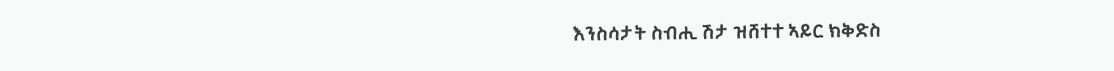እንስሳታት ስብሒ ሽታ ዝሸተተ ኣይር ክቅድስ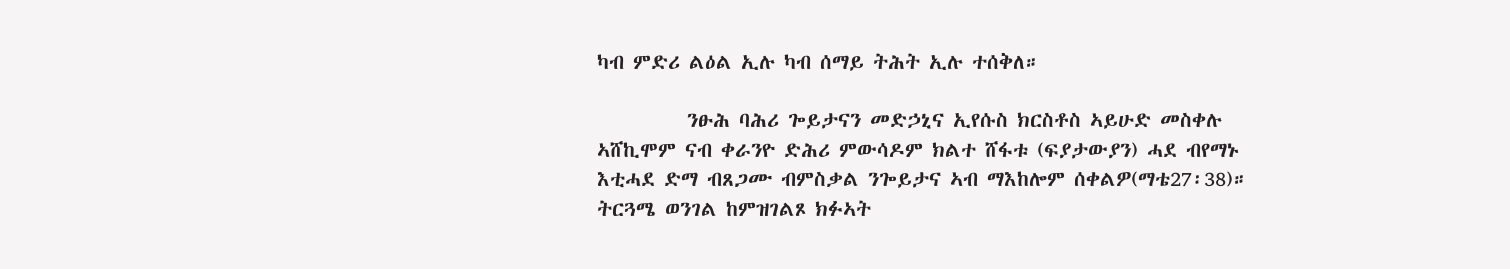ካብ ምድሪ ልዕል ኢሉ ካብ ሰማይ ትሕት ኢሉ ተሰቅለ።

          ንፁሕ ባሕሪ ጐይታናን መድኃኒና ኢየሱስ ክርስቶስ ኣይሁድ መስቀሉ ኣሸኪሞም ናብ ቀራንዮ ድሕሪ ምውሳዶም ክልተ ሸፋቱ (ፍያታውያን) ሓደ ብየማኑ እቲሓደ ድማ ብጸጋሙ ብምስቃል ንጐይታና ኣብ ማእከሎም ሰቀልዎ(ማቴ27፡38)። ትርጓሜ ወንገል ከምዝገልጾ ክፉኣት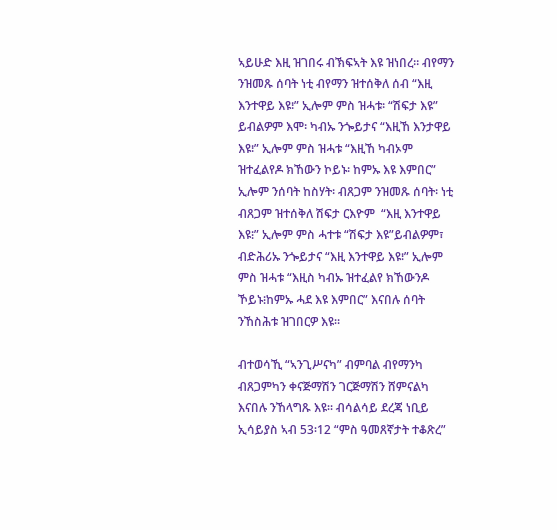ኣይሁድ እዚ ዝገበሩ ብኽፍኣት እዩ ዝነበረ። ብየማን ንዝመጹ ሰባት ነቲ ብየማን ዝተሰቅለ ሰብ “እዚ እንተዋይ እዩ፧” ኢሎም ምስ ዝሓቱ፡ “ሽፍታ እዩ” ይብልዎም እሞ፡ ካብኡ ንጐይታና “እዚኸ እንታዋይ እዩ፧” ኢሎም ምስ ዝሓቱ “እዚኸ ካብኦም ዝተፈልየዶ ክኸውን ኮይኑ፡ ከምኡ እዩ እምበር” ኢሎም ንሰባት ከስሃት፡ ብጸጋም ንዝመጹ ሰባት፡ ነቲ ብጸጋም ዝተሰቅለ ሽፍታ ርእዮም  “እዚ እንተዋይ እዩ᎒” ኢሎም ምስ ሓተቱ “ሽፍታ እዩ”ይብልዎም፣ ብድሕሪኡ ንጐይታና “እዚ እንተዋይ እዩ፧” ኢሎም ምስ ዝሓቱ “እዚስ ካብኡ ዝተፈልየ ክኸውንዶ ኾይኑ᎒ከምኡ ሓደ እዩ እምበር” እናበሉ ሰባት ንኸስሕቱ ዝገበርዎ እዩ።

ብተወሳኺ “ኣንጊሥናካ” ብምባል ብየማንካ ብጸጋምካን ቀናጅማሽን ገርጅማሽን ሸምናልካ እናበሉ ንኸላግጹ እዩ። ብሳልሳይ ደረጃ ነቢይ ኢሳይያስ ኣብ 53፡12 “ምስ ዓመጸኛታት ተቆጽረ”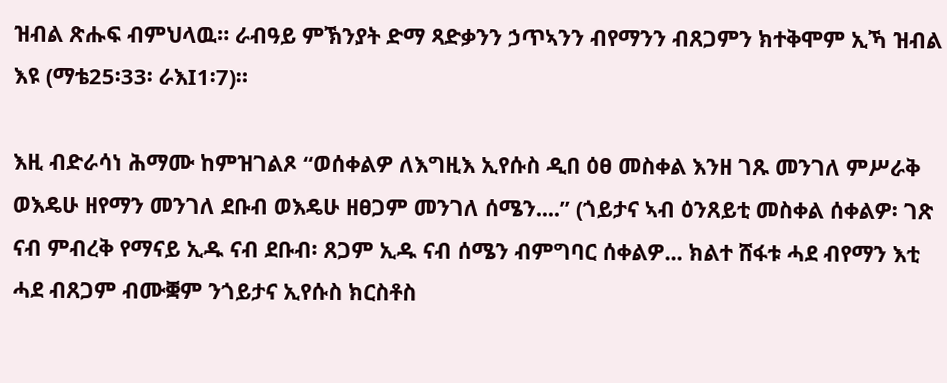ዝብል ጽሑፍ ብምህላዉ። ራብዓይ ምኽንያት ድማ ጻድቃንን ኃጥኣንን ብየማንን ብጸጋምን ክተቅሞም ኢኻ ዝብል እዩ (ማቴ25፡33፡ ራእI1፡7)።

እዚ ብድራሳነ ሕማሙ ከምዝገልጾ “ወሰቀልዎ ለእግዚእ ኢየሱስ ዲበ ዕፀ መስቀል እንዘ ገጹ መንገለ ምሥራቅ ወእዴሁ ዘየማን መንገለ ደቡብ ወእዴሁ ዘፀጋም መንገለ ሰሜን....” (ጎይታና ኣብ ዕንጸይቲ መስቀል ሰቀልዎ፡ ገጽ ናብ ምብረቅ የማናይ ኢዱ ናብ ደቡብ፡ ጸጋም ኢዱ ናብ ሰሜን ብምግባር ሰቀልዎ... ክልተ ሸፋቱ ሓደ ብየማን እቲ ሓደ ብጸጋም ብሙቛም ንጎይታና ኢየሱስ ክርስቶስ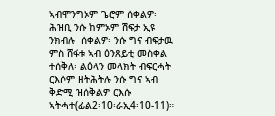ኣብሞንግኦም ጌሮም ሰቀልዎ፡ ሕዝቢ ንሱ ከምኦም ሽፍታ ኢዩ ንክብሉ  ሰቀልዎ፡ ንሱ ግና ብፍታዉ ምስ ሸፋቱ ኣብ ዕንጸይቲ መስቀል ተሰቅለ፡ ልዕላን መላክት ብፍርሓት ርእሶም ዘትሕትሉ ንሱ ግና ኣብ ቅድሚ ዝሰቅልዎ ርእሱ ኣትሓተ(ፊል2፡10፡ራኢ4፡10-11)።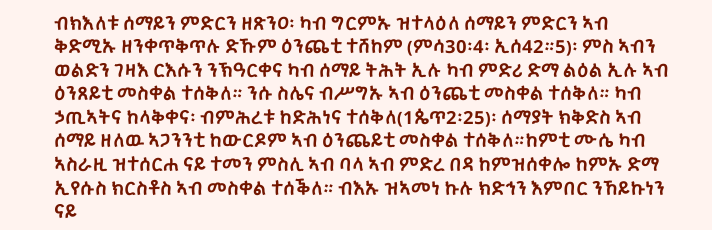ብክእለቱ ሰማይን ምድርን ዘጽንዐ፡ ካብ ግርምኡ ዝተላዕለ ሰማይን ምድርን ኣብ ቅድሚኡ ዘንቀጥቅጥሉ ድኹም ዕንጨቲ ተሸከም (ምሳ30፡4፡ ኢሰ42።5)፡ ምስ ኣብን ወልድን ገዛእ ርእሱን ንኽዓርቀና ካብ ሰማይ ትሕት ኢሉ ካብ ምድሪ ድማ ልዕል ኢሉ ኣብ ዕንጸይቲ መስቀል ተሰቅለ። ንሱ ስሌና ብሥግኡ ኣብ ዕንጨቲ መስቀል ተሰቅለ። ካብ ኃጢኣትና ከላቅቀና፡ ብምሕረቱ ከድሕነና ተሰቅለ(1ጴጥ2፡25)፡ ሰማያት ክቅድስ ኣብ ሰማይ ዘለዉ ኣጋንንቲ ከውርዶም ኣብ ዕንጨይቲ መስቀል ተሰቅለ።ከምቲ ሙሴ ካብ ኣስራዚ ዝተሰርሐ ናይ ተመን ምስሊ ኣብ ባላ ኣብ ምድረ በዳ ከምዝሰቀሎ ከምኡ ድማ ኢየሱስ ክርስቶስ ኣብ መስቀል ተሰቕለ። ብእኡ ዝኣመነ ኩሉ ክድኅን እምበር ንኸይኩነን ናይ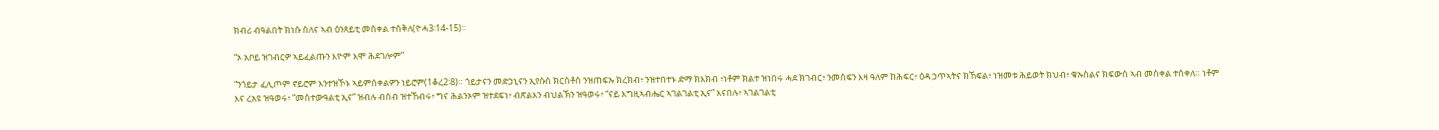ክብሪ ብዓልበት ክነሱ ስለና ኣብ ዕንጸይቲ መስቀል ተሰቅለ(ዮሓ3፡14-15)።

“ኦ አቦይ ዝገብርዎ ኣይፈልጡን እዮም እሞ ሕደገሎም”

“ንጎይታ ፈሊጦም ኖይሮም እንተዝኾኑ ኣይምሰቀልዎን ነይሮም(1ቆረ2፡8)። ጎይታናን መድኃኒናን ኢየሱስ ክርስቶስ ንዝጠፍኡ ክረክብ፥ ንዝተበተኑ ድማ ክእክብ ፥ነቶም ክልተ ዝነበሩ ሓደ ክገብር፥ ንመስፍን እዛ ዓለም ከሕፍር፥ ዕዳ ኃጥኣትና ክኸፍል፥ ነዝመቱ ሕይወት ክህብ፥ ቁኡስልና ክፍውስ ኣብ መስቀል ተሰቀለ። ነቶም እና ረአዩ ዝዓወሩ፥ “መስተውዓልቲ ኢና” ዝብሉ ብሰብ ዝተኸብሩ፥ ግና ሕልንኦም ዝተደፍነ፥ ብጽልእን ብህልኽን ዝዓወሩ፥ “ናይ እግዚኣብሔር ኣገልገልቲ ኢና” እናበሉ፥ ኣገልገልቲ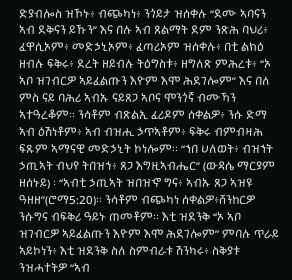ድያብሎስ ዝኾኑ፥ ብጭካነ፥ ንጎይታ ዝሰቀሉ “ደሙ ኣባናን ኣብ ደቅናን ይኹን” እና በሉ ኣብ ጸልማት ደም ንጽሕ ባህሪ፥ ፈዋሲኦም፥ መድኃኒኦም፥ ፈጣሪኦም ዝሰቀሉ፥ በቲ ልክዕ ዘብሉ ፍቅሩ፥ ደረት ዘይብሉ ትዕግስቱ፥ ዘግለጽ ምሕረቱ፥ “ኦ ኣቦ ዝገብርዎ ኣይፈልጡን እዮም እሞ ሕደገሎም” እና በለ ምስ ናይ ባሕሪ ኣብኡ ናይጸጋ ኣቦና ሞንጎኛ ብሙኻን ኣተዓረቆም። ንሳቶም ብጽልኢ ፈሪዶም ሰቀልዎ፥ ንሱ ድማ ኣብ ዕሽነቶም፥ ኣብ ብዝሒ ኃጥኣቶም፥ ፍቅሩ ብምብዛሕ ፍጹም ኣማናዊ መድኃኒት ኮነሎም። “ኀበ ሀለወት፥ ብዝኀት ኃጢኣት ብህየ ትበዝኅ፥ ጸጋ እግዚኣብሔር” (ውዳሴ ማርያም ዘሰኑይ) ፡ “ኣብቲ ኃጢኣት ዝበዝኆ ግና፥ ኣብኡ ጸጋ ኣዝዩ ዓዘዘ”(ሮማ5:20)። ንሳቶም ብጭካነ ሰቀልዎ፥ሸንከርዎ ንሱግና ብፍቅሪ ዓይኑ ጠመቶም። እቲ ዝደንቅ “ኦ ኣቦ ዝገብርዎ ኣይፈልጡን እዮም እሞ ሕደገሎም” ምባሉ ጥራይ ኣይኮነን፥ እቲ ዝደንቅ ስለ ስምብራቱ ሽንካሩ፥ ስቅያቱ ንዝሓተትዎ “ኣብ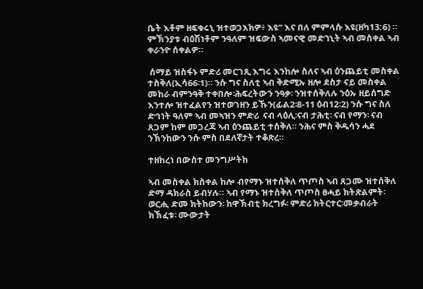ቤት እቶም ዘፍቁሩኒ ዝተወጋእክዎ፥ እዩ” እና በለ ምምላሱ እዩ(ዘካ13:6) ። ምኽንያቱ ብዕሽነቶም ንዓለም ዝፍውስ ኣመናዊ መድኀኒት ኣብ መስቀል ኣብ ቀራንዮ ሰቀልዎ።

 ሰማይ ዝስፋኑ ምድሪ መርገጺ እግሩ እንከሎ ስለና ኣብ ዕንጨይቲ መስቀል ተስቅለ(ኢሳ66፡1)። ንሱ ግና ስለቲ ኣብ ቅድሚኡ ዘሎ ደስታ ናይ መስቀል መከራ ብምንዓቅ ተቀበሎ፡ሕፍረትውን ንዓቃ፡ ንዝተሰቅለሉ ንዕኡ ዘይሰግድ እንተሎ ዝተፈልየን ዝተወገዘን ይኹን(ፊል2፡8-11 ዕብ12፡2) ንሱ ግና ስለ ድኅነት ዓለም ኣብ መኣዝን ምድሪ  ናብ ላዕሊ፡ናብ ታሕቲ፡ ናብ የማን፡ ናብ ጸጋም ከም መጋረጃ ኣብ ዕንጨይቲ ተሰቅለ። ንሕና ምስ ቅዱሳን ሓደ ንኽንከውን ንሱ ምስ በደለኛታት ተቆጽረ።

ተዘከረነ በውስተ መንግሥትከ

ኣብ መስቀል ክስቀል ከሎ ብየማኑ ዝተሰቅለ ጥጦስ ኣብ ጸጋሙ ዝተሰቅለ ድማ ዳክራስ ይብሃሉ። ኣብ የማኑ ዝተሰቅለ ጥጦስ ፀሓይ ክትጽልምት፡ ወርሒ ድመ ክትከውን፡ ከዋኽብቲ ክረግፉ፡ ምድሪ ክትርተር፡መቃብራት ክኽፈቱ፡ ሙውታት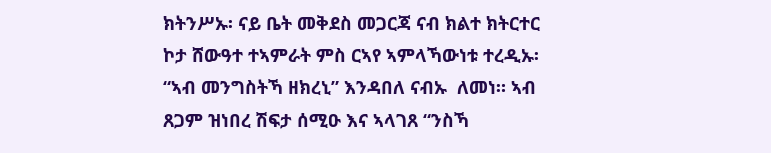ክትንሥኡ፡ ናይ ቤት መቅደስ መጋርጃ ናብ ክልተ ክትርተር ኮታ ሸውዓተ ተኣምራት ምስ ርኣየ ኣምላኻውነቱ ተረዲኡ፡ “ኣብ መንግስትኻ ዘክረኒ” እንዳበለ ናብኡ  ለመነ። ኣብ ጸጋም ዝነበረ ሽፍታ ሰሚዑ እና ኣላገጸ “ንስኻ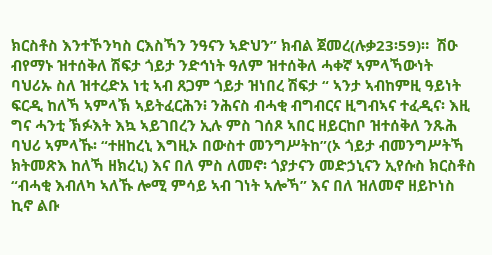ክርስቶስ እንተኾንካስ ርእስኻን ንዓናን ኣድህን” ክብል ጀመረ(ሉቃ23፡59)።  ሽዑ ብየማኑ ዝተሰቅለ ሽፍታ ጎይታ ንድኅነት ዓለም ዝተሰቅለ ሓቀኛ ኣምላኻውነት ባህሪኡ ስለ ዝተረድአ ነቲ ኣብ ጸጋም ጎይታ ዝነበረ ሽፍታ “ ኣንታ ኣብከምዚ ዓይነት ፍርዲ ከለኻ ኣምላኽ ኣይትፈርሕን፧ ንሕናስ ብሓቂ ብግብርና ዚግብኣና ተፈዲና፡ እዚ ግና ሓንቲ ኽፉእት እኳ ኣይገበረን ኢሉ ምስ ገሰጾ ኣበር ዘይርከቦ ዝተሰቅለ ንጹሕ ባህሪ ኣምላኹ፡ “ተዘከረኒ እግዚኦ በውስተ መንግሥትከ”(ኦ ጎይታ ብመንግሥትኻ ክትመጽእ ከለኻ ዘክረኒ) እና በለ ምስ ለመኖ፡ ጎያታናን መድኃኒናን ኢየሱስ ክርስቶስ “ብሓቂ እብለካ ኣለኹ ሎሚ ምሳይ ኣብ ገነት ኣሎኻ” እና በለ ዝለመኖ ዘይኮነስ ኪኖ ልቡ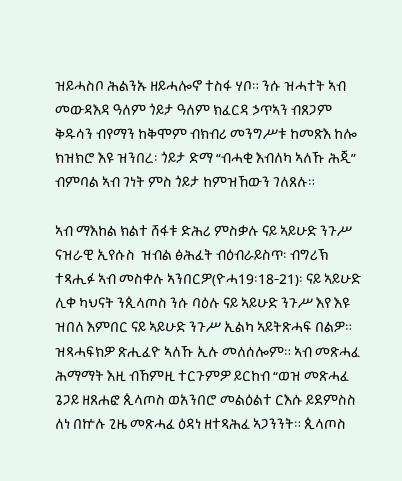ዝይሓስቦ ሕልንኡ ዘይሓሎኖ ተስፋ ሃቦ። ንሱ ዝሓተት ኣብ መውዳእዳ ዓለም ጎይታ ዓለም ክፈርዳ ኃጥኣን ብጸጋም ቅዱሳን ብየማን ከቅሞም ብክብሪ መንግሥቱ ከመጽእ ከሎ ክዝክሮ እዩ ዝንበረ፡ ጎይታ ድማ “ብሓቂ እብለካ ኣለኹ ሕጂ” ብምባል ኣብ ገነት ምስ ጎይታ ከምዝኸውን ገለጸሉ።

ኣብ ማእከል ክልተ ሸፋቱ ድሕሪ ምስቃሉ ናይ ኣይሁድ ንጉሥ ናዝራዊ ኢየሱስ  ዝብል ፅሕፈት ብዕብራይስጥ፡ ብግሪኽ ተጻሒፉ ኣብ መስቀሉ ኣንበርዎ(ዮሓ19፡18-21)፡ ናይ ኣይሁድ ሊቀ ካህናት ንጲላጦስ ንሱ ባዕሉ ናይ ኣይሁድ ንጉሥ እየ እዩ ዝበለ እምበር ናይ ኣይሁድ ንጉሥ ኢልካ ኣይትጽሓፍ በልዎ። ዝጻሓፍክዎ ጽሒፈዮ ኣለኹ ኢሉ መለሰሎም። ኣብ መጽሓፈ ሕማማት እዚ ብኸምዚ ተርጉምዎ ይርከብ “ወዝ መጽሓፈ ጌጋይ ዘጸሐፎ ጲላጦስ ወአንበሮ መልዕልተ ርእሱ ይደምስስ ለነ በኵሉ ጊዜ መጽሓፈ ዕዳነ ዘተጻሕፈ ኣጋንንት። ጲላጦስ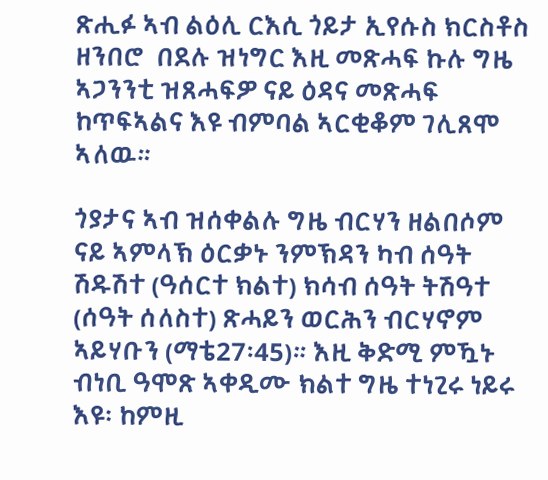ጽሒፉ ኣብ ልዕሊ ርእሲ ጎይታ ኢየሱስ ክርስቶስ ዘንበሮ  በደሉ ዝነግር እዚ መጽሓፍ ኩሉ ግዜ ኣጋንንቲ ዝጸሓፍዎ ናይ ዕዳና መጽሓፍ ከጥፍኣልና እዩ ብምባል ኣርቂቆም ገሊጸሞ ኣለዉ።

ጎያታና ኣብ ዝሰቀልሉ ግዜ ብርሃን ዘልበሶም ናይ ኣምላኽ ዕርቃኑ ንምኽዳን ካብ ሰዓት ሽዱሽተ (ዓሰርተ ክልተ) ክሳብ ሰዓት ትሽዓተ (ሰዓት ሰለስተ) ጽሓይን ወርሕን ብርሃኖም ኣይሃቡን (ማቴ27፡45)። እዚ ቅድሚ ምዃኑ ብነቢ ዓሞጽ ኣቀዲሙ ክልተ ግዜ ተነጊሩ ነይሩ እዩ፡ ከምዚ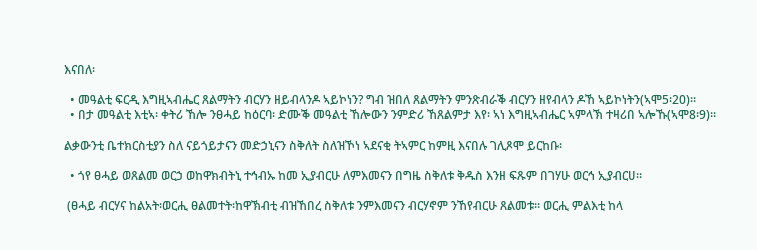እናበለ፡

  • መዓልቲ ፍርዲ እግዚኣብሔር ጸልማትን ብርሃን ዘይብላንዶ ኣይኮነን? ግብ ዝበለ ጸልማትን ምንጽብራቕ ብርሃን ዘየብላን ዶኸ ኣይኮነትን(ኣሞ5፡20)።
  • በታ መዓልቲ እቲኣ፡ ቀትሪ ኸሎ ንፀሓይ ከዕርባ፡ ድሙቕ መዓልቲ ኸሎውን ንምድሪ ኸጸልምታ እየ፡ ኣነ እግዚኣብሔር ኣምላኽ ተዛሪበ ኣሎኹ(ኣሞ8፡9)።

ልቃውንቲ ቤተክርስቲያን ስለ ናይጎይታናን መድኃኒናን ስቅለት ስለዝኾነ ኣደናቂ ትኣምር ከምዚ እናበሉ ገሊጾሞ ይርከቡ፡

  • ጎየ ፀሓይ ወጸልመ ወርኃ ወከዋክብትኒ ተኅብኡ ከመ ኢያብርሁ ለምእመናን በግዜ ስቅለቱ ቅዱስ እንዘ ፍጹም በገሃሁ ወርኅ ኢያብርሀ።

 (ፀሓይ ብርሃና ከልአት፡ወርሒ ፀልመተት፡ከዋኽብቲ ብዝኸበረ ስቅለቱ ንምእመናን ብርሃኖም ንኸየብርሁ ጸልመቱ። ወርሒ ምልእቲ ከላ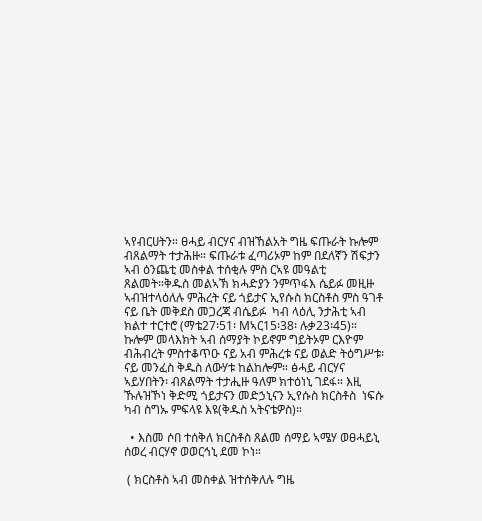ኣየብርሀትን። ፀሓይ ብርሃና ብዝኸልአት ግዜ ፍጡራት ኩሎም ብጸልማት ተታሕዙ። ፍጡራቱ ፈጣሪኦም ከም በደለኛን ሽፍታን ኣብ ዕንጨቲ መስቀል ተሰቂሉ ምስ ርኣዩ መዓልቲ ጸልመት።ቅዱስ መልኣኽ ክሓድያን ንምጥፋእ ሴይፉ መዚዙ ኣብዝተላዕለሉ ምሕረት ናይ ጎይታና ኢየሱስ ክርስቶስ ምስ ዓገቶ ናይ ቤት መቅደስ መጋረጃ ብሴይፉ  ካብ ላዕሊ ንታሕቲ ኣብ ክልተ ተርተሮ (ማቴ27፡51፡ Mኣር15፡38፡ ሉቃ23፡45)። ኩሎም መላእክት ኣብ ሰማያት ኮይኖም ግይትኦም ርእዮም ብሕብረት ምስተቆጥዑ ናይ አብ ምሕረቱ ናይ ወልድ ትዕግሥቱ፡ ናይ መንፈስ ቅዱስ ለውሃቱ ከልከሎም። ፅሓይ ብርሃና ኣይሃበትን፡ ብጸልማት ተታሒዙ ዓለም ክተዕነኒ ገደፋ። እዚ ኹሉዝኾነ ቅድሚ ጎይታናን መድኃኒናን ኢየሱስ ክርስቶስ  ነፍሱ ካብ ስግኡ ምፍላዩ እዩ(ቅዱስ ኣትናቴዎስ)።

  • እስመ ሶበ ተሰቅለ ክርስቶስ ጸልመ ሰማይ ኣሜሃ ወፀሓይኒ ሰወረ ብርሃኖ ወወርኅኒ ደመ ኮነ።

 ( ክርስቶስ ኣብ መስቀል ዝተሰቅለሉ ግዜ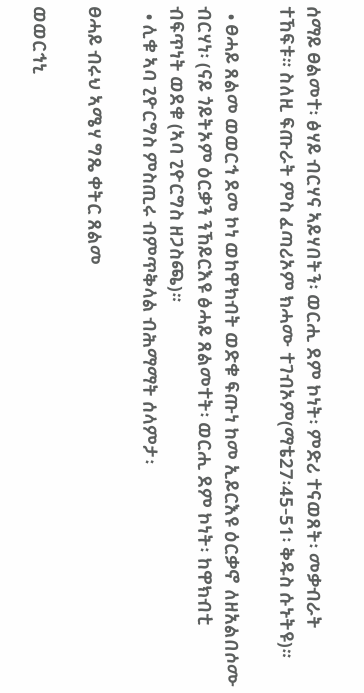ሰማይ ፀልመተ፡ ፅሃይ ብርሃና ኣይሃበትን፡ ወርሒ ደም ኮነት፡ ምድሪ ተናወጸት፡ መቃብራት ተኸፍቱ። ስለዚ ፍጡራት ምስ ፈጣሪኦም ክሓሙ ተገብኦም(ማቴ27፡45-51፡ ቅዱስ ሱኑትዩ)።

  • ፀሓይ ጸልመ ወወርኅ ደመ ኮነ ወከዋክብት ወድቁ ፍጡነ ከመ ኢይርእዩ ዕርቃኖ ለዘአልበሶሙ ብርሃነ፡ (ናይ ጎይትኦም ዕርቃን ንኸይርእዩ ፅሓይ ጸልመተት፡ ወርሒ ደም ኮነት፡ ከዋክብቲ ብፍጥነት ወደቁ (ኣባ ጊዮርግስ ዘጋስጫ)።
  • ሊቁ ኣባ ጊዮርግስ ምስጢሩ ብምጥቅላል ብሕማማት ሰላምታ፡

ፀሓይ ብሩህ ኣሜሃ ግጼ ቀትር ጸልመ

ወወርኅኒ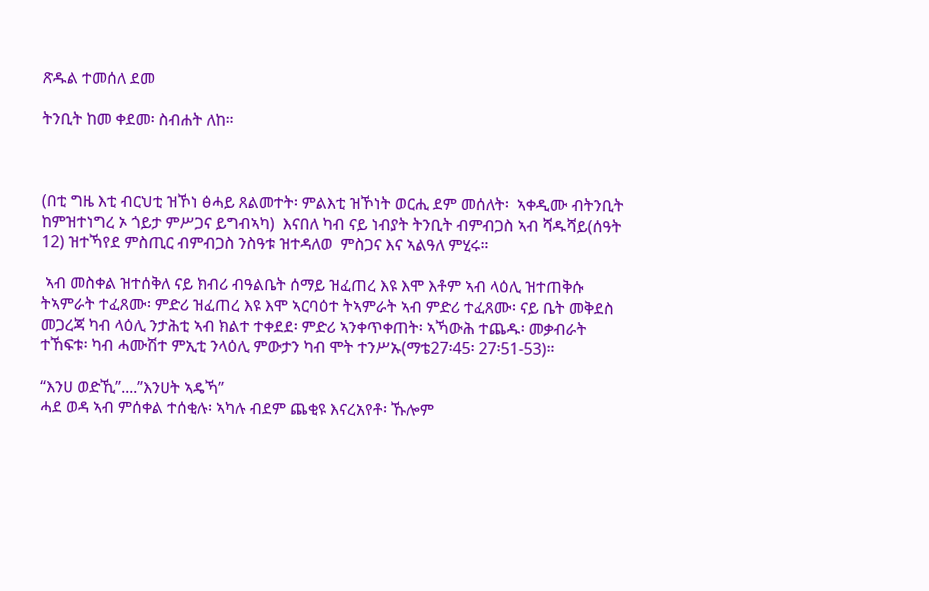ጽዱል ተመሰለ ደመ

ትንቢት ከመ ቀደመ፡ ስብሐት ለከ።



(በቲ ግዜ እቲ ብርህቲ ዝኾነ ፅሓይ ጸልመተት፡ ምልእቲ ዝኾነት ወርሒ ደም መሰለት፡  ኣቀዲሙ ብትንቢት ከምዝተነግረ ኦ ጎይታ ምሥጋና ይግብኣካ)  እናበለ ካብ ናይ ነብያት ትንቢት ብምብጋስ ኣብ ሻዱሻይ(ሰዓት 12) ዝተኻየደ ምስጢር ብምብጋስ ንስዓቱ ዝተዳለወ  ምስጋና እና ኣልዓለ ምሂሩ።

 ኣብ መስቀል ዝተሰቅለ ናይ ክብሪ ብዓልቤት ሰማይ ዝፈጠረ እዩ እሞ እቶም ኣብ ላዕሊ ዝተጠቅሱ ትኣምራት ተፈጸሙ፡ ምድሪ ዝፈጠረ እዩ እሞ ኣርባዕተ ትኣምራት ኣብ ምድሪ ተፈጸሙ፡ ናይ ቤት መቅደስ መጋረጃ ካብ ላዕሊ ንታሕቲ ኣብ ክልተ ተቀደደ፡ ምድሪ ኣንቀጥቀጠት፡ ኣኻውሕ ተጨዱ፡ መቃብራት ተኸፍቱ፡ ካብ ሓሙሽተ ምኢቲ ንላዕሊ ምውታን ካብ ሞት ተንሥኡ(ማቴ27፡45፡ 27፡51-53)።

“እንሀ ወድኺ”....”እንሀት ኣዴኻ”
ሓደ ወዳ ኣብ ምሰቀል ተሰቂሉ፡ ኣካሉ ብደም ጨቂዩ እናረአየቶ፡ ኹሎም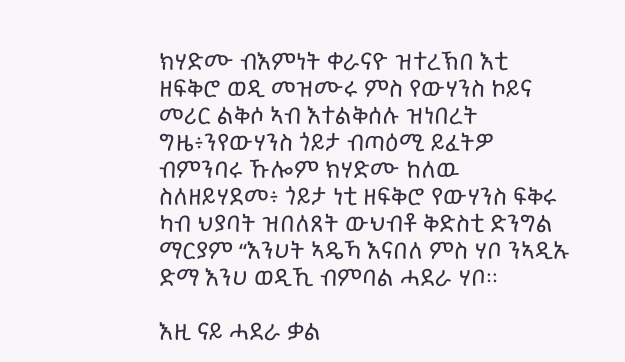ክሃድሙ ብእምነት ቀራናዮ ዝተረኽበ እቲ ዘፍቅሮ ወዲ መዝሙሩ ምስ የውሃንስ ኮይና መሪር ልቅሶ ኣብ እተልቅሰሉ ዝነበረት ግዜ፥ንየውሃንስ ጎይታ ብጣዕሚ ይፈትዎ ብምንባሩ ኹሎም ክሃድሙ ከለዉ ስለዘይሃደመ፥ ጎይታ ነቲ ዘፍቅሮ የውሃንስ ፍቅሩ ካብ ህያባት ዝበለጸት ውህብቶ ቅድስቲ ድንግል ማርያም “እንሀት ኣዴኻ እናበለ ምስ ሃቦ ንኣዲኡ ድማ እንሀ ወዲኺ ብምባል ሓደራ ሃቦ።

እዚ ናይ ሓደራ ቃል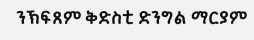ንኽፍጸም ቅድስቲ ድንግል ማርያም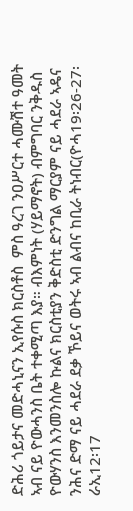ድሕሪ ጎይታና መድሓኒናን ኢየሱስ ክርስቶስ  ምስ ዓረገ ንዐሥርተ ሓሙሽተ ዓመት ኣብ ናይ ዮውሓንስ ቤት ተቀሚጣ እያ። ብእምነት (ሃይማኖት) ብምግባር ንቅዱስ ዮውሃንስ እንመንስሎ ኩልና ክርስቲያን ቅድስቲ ድንግል ማርያም ናይ ሓደራ ኣዴና ንሕና ድማ ናይ ሓደራ ደቃ ኾይና ወትሩ ኣብ ልብና ከቢራ ትነብር(ዮሓ19፡26-27፡ ራኢ12፡17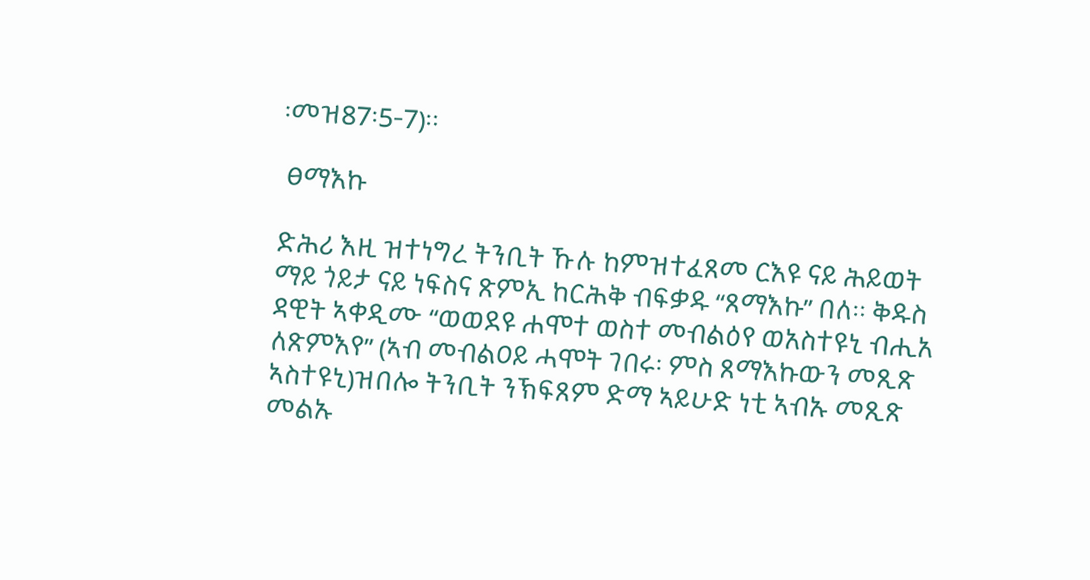፡መዝ87፡5-7)።

 ፀማእኩ

ድሕሪ እዚ ዝተነግረ ትንቢት ኹሉ ከምዝተፈጸመ ርእዩ ናይ ሕይወት ማይ ጎይታ ናይ ነፍስና ጽምኢ ከርሕቅ ብፍቃዱ “ጸማእኩ” በለ። ቅዱስ ዳዊት ኣቀዲሙ “ወወደዩ ሐሞተ ወስተ መብልዕየ ወአስተዩኒ ብሒአ ለጽምእየ” (ኣብ መብልዐይ ሓሞት ገበሩ፡ ምስ ጸማእኩውን መጺጽ ኣስተዩኒ)ዝበሎ ትንቢት ንኽፍጸም ድማ ኣይሁድ ነቲ ኣብኡ መጺጽ መልኡ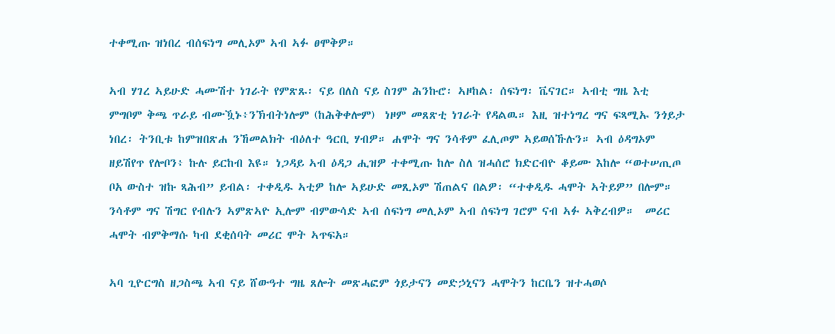ተቀሚጡ ዝነበረ ብሰፍነግ መሊኦም ኣብ ኣፉ ፀሞቅዎ።

ኣብ ሃገረ ኣይሁድ ሓሙሽተ ነገራት የምጽጹ፡ ናይ በለስ ናይ ስገም ሕንኩሮ፡ ኣዞከል፡ ሰፍነግ፡ ቬናገር። ኣብቲ ግዜ እቲ ምግቦም ቅጫ ጥራይ ብሙዃኑ፥ንኽብትነሎም (ከሕቅቀሎም)  ነዞም መጸጽቲ ነገራት የዳልዉ። እዚ ዝተነግረ ግና ፍጻሚኡ ንጎይታ ነበረ፡ ትንቢቱ ከምዝበጽሐ ንኸመልክት ብዕለተ ዓርቢ ሃብዎ። ሐሞት ግና ንሳቶም ፈሊጦም ኣይወሰኹሉን። ኣብ ዕዳግኦም ዘይሽየጥ የሎቦን፥ ኩሉ ይርከብ እዩ። ነጋዳይ ኣብ ዕዳጋ ሒዝዎ ተቀሚጡ ከሎ ስለ ዝሓሰሮ ክድርብዮ ቆይሙ እከሎ “ወተሠጢጦ ቦአ ውስተ ዝኩ ጻሕብ” ይብል፡ ተቀዲዱ ኣቲዎ ከሎ ኣይሁድ መጺኦም ሽጠልና በልዎ፡ “ተቀዲዱ ሓሞት ኣትይዎ” በሎም። ንሳቶም ግና ሽግር የብሉን ኣምጽኣዮ ኢሎም ብምውሳድ ኣብ ሰፍነግ መሊኦም ኣብ ሰፍነግ ገሮም ናብ ኣፉ ኣቅረብዎ።  መሪር ሓሞት ብምቅማሱ ካብ ደቂሰባት መሪር ሞት ኣጥፍአ።

ኣባ ጊዮርግስ ዘጋስጫ ኣብ ናይ ሸውዓተ ግዜ ጸሎት መጽሓፎም ጎይታናን መድኃኒናን ሓሞትን ከርቤን ዝተሓወሶ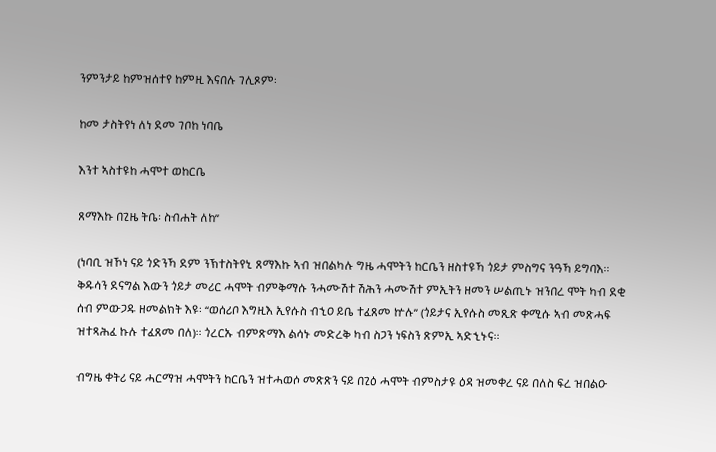ንምንታይ ከምዝሰተየ ከምዚ እናበሉ ገሊጾም፡

ከመ ታስትየነ ለነ ደመ ገቦከ ነባቤ

እንተ ኣስተዩከ ሓሞተ ወከርቤ

ጸማእኩ በጊዜ ትቤ፡ ስብሐት ለከ”

(ነባቢ ዝኾነ ናይ ጎድንኻ ደም ንኽተስትየኒ ጸማእኩ ኣብ ዝበልካሉ ግዜ ሓሞትን ከርቤን ዘስተዩኻ ጎይታ ምስግና ንዓኻ ይግባእ። ቅዱሳን ደናግል እውን ጎይታ መሪር ሓሞት ብምቅማሱ ንሓሙሽተ ሽሕን ሓሙሽተ ምኢትን ዘመን ሠልጢኑ ዝንበረ ሞት ካብ ደቂ ሰብ ምውጋዱ ዘመልክት እዩ፡ “ወሰሪቦ እግዚእ ኢየሱስ ብኂዐ ይቤ ተፈጸመ ኵሉ” (ጎይታና ኢየሱስ መጺጽ ቀሚሱ ኣብ መጽሓፍ ዝተጻሕፈ ኩሉ ተፈጸመ በለ)። ጎረርኡ ብምጽማእ ልሳኑ መድረቅ ካብ ስጋን ነፍስን ጽምኢ ኣድኂኑና።

ብግዜ ቀትሪ ናይ ሓርማዝ ሓሞትን ከርቤን ዝተሓወሶ መጽጽን ናይ በጊዕ ሓሞት ብምስታዩ ዕዳ ዝመቀረ ናይ በለስ ፍረ ዝበልዑ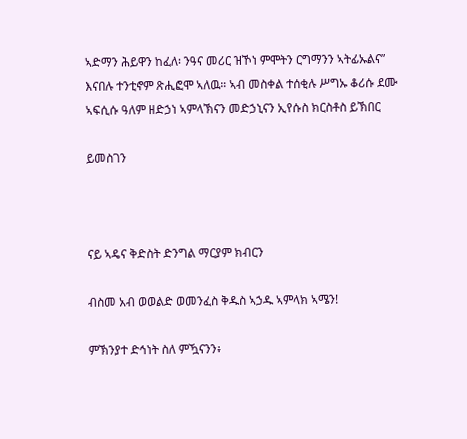ኣድማን ሕይዋን ከፈለ፡ ንዓና መሪር ዝኾነ ምሞትን ርግማንን ኣትፊኡልና” እናበሉ ተንቲኖም ጽሒፎሞ ኣለዉ። ኣብ መስቀል ተሰቂሉ ሥግኡ ቆሪሱ ደሙ ኣፍሲሱ ዓለም ዘድኃነ ኣምላኽናን መድኃኒናን ኢየሱስ ክርስቶስ ይኽበር

ይመስገን



ናይ ኣዴና ቅድስት ድንግል ማርያም ክብርን

ብስመ አብ ወወልድ ወመንፈስ ቅዱስ ኣኃዱ ኣምላክ ኣሜን!

ምኽንያተ ድኅነት ስለ ምዃናንን፥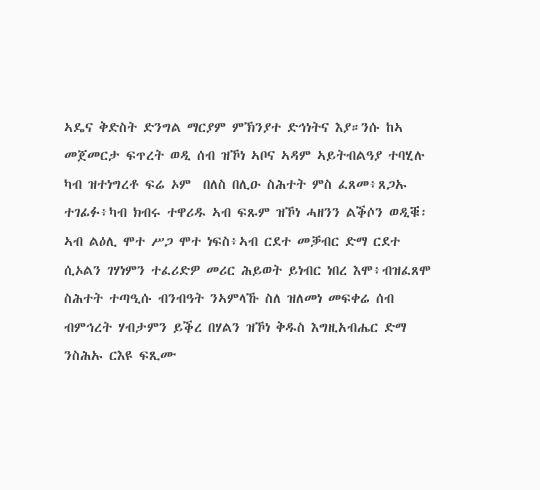ኣዴና ቅድስት ድንግል ማርያም ምኽንያተ ድኅነትና እያ።ንሱ ከኣ መጀመርታ ፍጥረት ወዲ ሰብ ዝኾነ ኣቦና ኣዳም ኣይትብልዓያ ተባሂሉ ካብ ዝተነግረቶ ፍሬ ኦም  በለስ በሊዑ ስሕተት ምስ ፈጸመ፥ጸጋኡ ተገፊፉ፥ካብ ክብሩ ተዋሪዱ ኣብ ፍጹም ዝኾነ ሓዘንን ልቕሶን ወዲቑ፡ኣብ ልዕሊ ሞተ ሥጋ ሞተ ነፍስ፥ኣብ ርደተ መቓብር ድማ ርደተ ሲኦልን ገሃነምን ተፈሪድዎ መሪር ሕይወት ይነብር ነበረ እሞ፥ብዝፈጸሞ ስሕተት ተጣዒሱ ብንብዓት ንኣምላኹ ስለ ዝለመነ መፍቀሬ ሰብ ብምኅረት ሃብታምን ይቕረ በሃልን ዝኾነ ቅዱስ እግዚአብሔር ድማ ንስሕኡ ርእዩ ፍጺሙ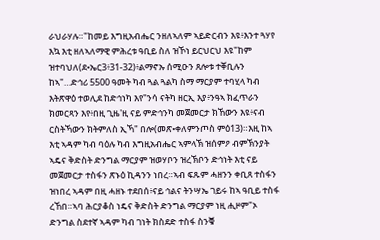ራህራሃሉ።"ከመይ እግዚአብሔር ንዘለኣለም ኣይድርብን እዩ፥እንተ ጓሃየ እኳ እቲ ዘለኣለማዊ ምሕረቱ ዓቢይ ስለ ዝኾነ ይርህርህ እዩ"ከም ዝተባህለ(ደ•ኤር3፥31-32)፥ልማኖኡ ሰሚዑን ጸሎቱ ተቐቢሉን ከኣ"…ድኅሪ 5500 ዓመት ካብ ጓል ጓልካ ስማ ማርያም ተባሂላ ካብ እትጽዋዕ ተወሊደ ከድኅነካ እየ"ንሳ ናትካ ዘርኢ እያ፥ንዓኣ ክፈጥራን ክመርጻን እየ፥በዚ ጊዜ'ዚ ናይ ምድኅንካ መጀመርታ ክኸውን እዩ፥ናብ ርስትኻውን ክትምለስ ኢኻ" በሎ(መጽ•ቀለምንጦስ ምዕ13)።እዚ ከኣ እቲ ኣዳም ካብ ባዕሉ ካብ እግዚአብሔር ኣምላኽ ዝሰምዖ ብምኽንያት ኣዴና ቅድስት ድንግል ማርያም ዝወሃቦን ዝረኽቦን ድኅነት እቲ ናይ መጀመርታ ተስፋን ጽኑዕ ኪዳንን ነበረ።ኣብ ፍጹም ሓዘንን ቀቢጸ ተስፋን ዝነበረ ኣዳም በዚ ሓዘኑ ተደበሰ፥ናይ ኅልና ትንሣኤ ገይሩ ከኣ ዓቢይ ተስፋ ረኸበ።ኣባ ሕርያቆስ ነዴና ቅድስት ድንግል ማርያም ነዚ ሒዞም"ኦ ድንግል ስደተኛ ኣዳም ካብ ገነት ክስደድ ተስፋ ስንቑ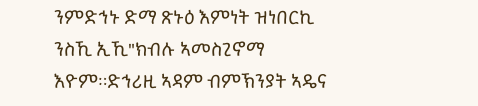ንምድኅኑ ድማ ጽኑዕ እምነት ዝነበርኪ ንስኺ ኢኺ"ክብሉ ኣመስጊኖማ እዮም።ድኅሪዚ ኣዳም ብምኽንያት ኣዴና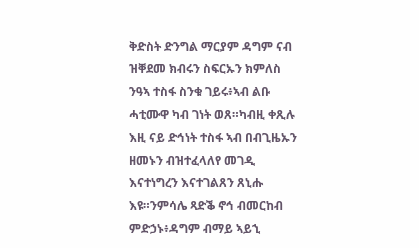ቅድስት ድንግል ማርያም ዳግም ናብ ዝቐደመ ክብሩን ስፍርኡን ክምለስ ንዓኣ ተስፋ ስንቁ ገይሩ፥ኣብ ልቡ ሓቲሙዋ ካብ ገነት ወጸ።ካብዚ ቀጺሉ እዚ ናይ ድኅነት ተስፋ ኣብ በብጊዜኡን ዘመኑን ብዝተፈላለየ መገዲ እናተነግረን እናተገልጸን ጸኒሑ እዩ።ንምሳሌ ጻድቕ ኖኅ ብመርከብ ምድኃኑ፥ዳግም ብማይ ኣይኂ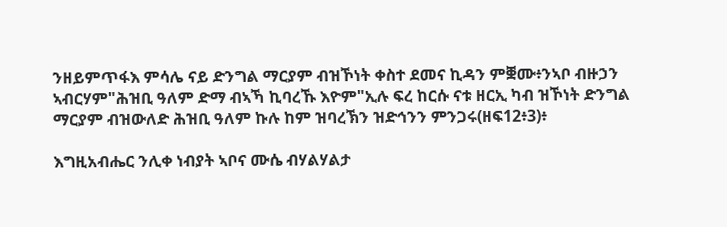ንዘይምጥፋእ ምሳሌ ናይ ድንግል ማርያም ብዝኾነት ቀስተ ደመና ኪዳን ምቛሙ፥ንኣቦ ብዙኃን ኣብርሃም"ሕዝቢ ዓለም ድማ ብኣኻ ኪባረኹ እዮም"ኢሉ ፍረ ከርሱ ናቱ ዘርኢ ካብ ዝኾነት ድንግል ማርያም ብዝውለድ ሕዝቢ ዓለም ኩሉ ከም ዝባረኽን ዝድኅንን ምንጋሩ(ዘፍ12፥3)፥

እግዚአብሔር ንሊቀ ነብያት ኣቦና ሙሴ ብሃልሃልታ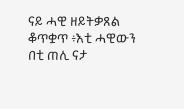ናይ ሓዊ ዘይትቃጸል ቆጥቋጥ ፥እቲ ሓዊውን በቲ ጠሊ ናታ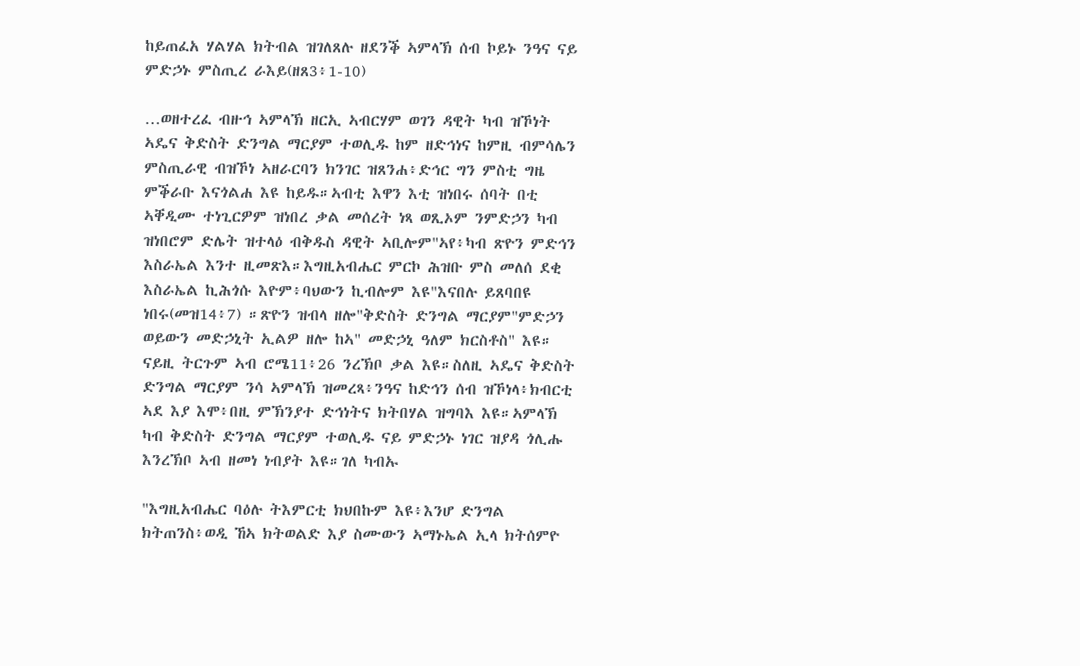ከይጠፈአ ሃልሃል ክትብል ዝገለጸሉ ዘደንቕ ኣምላኽ ሰብ ኮይኑ ንዓና ናይ ምድኃኑ ምስጢረ ራእይ(ዘጸ3፥1-10)

…ወዘተረፈ ብዙኅ ኣምላኽ ዘርኢ ኣብርሃም ወገን ዳዊት ካብ ዝኾነት ኣዴና ቅድስት ድንግል ማርያም ተወሊዱ ከም ዘድኅነና ከምዚ ብምሳሌን ምስጢራዊ ብዝኾነ ኣዘራርባን ክንገር ዝጸንሐ፥ድኅር ግን ምስቲ ግዜ ምቕራቡ እናጎልሐ እዩ ከይዱ።ኣብቲ እዋን እቲ ዝነበሩ ሰባት በቲ ኣቐዲሙ ተነጊርዎም ዝነበረ ቃል መሰረት ነጻ ወጺኦም ንምድኃን ካብ ዝነበሮም ድሌት ዝተላዕ ብቅዱስ ዳዊት ኣቢሎም"ኣየ፥ካብ ጽዮን ምድኅን እስራኤል እንተ ዚመጽእ።እግዚአብሔር ምርኮ ሕዝቡ ምስ መለሰ ደቂ እስራኤል ኪሕጎሱ እዮም፥ባህውን ኪብሎም እዩ"እናበሉ ይጸባበዩ ነበሩ(መዝ14፥7) ።ጽዮን ዝብላ ዘሎ"ቅድስት ድንግል ማርያም"ምድኃን ወይውን መድኃኒት ኢልዎ ዘሎ ከኣ" መድኃኒ ዓለም ክርስቶስ" እዩ። ናይዚ ትርጉም ኣብ ሮሜ11፥26 ንረኽቦ ቃል እዩ።ስለዚ ኣዴና ቅድስት ድንግል ማርያም ንሳ ኣምላኽ ዝመረጻ፥ንዓና ከድኅን ሰብ ዝኾነላ፥ክብርቲ ኣደ እያ እሞ፥በዚ ምኽንያተ ድኅነትና ክትበሃል ዝግባእ እዩ።ኣምላኽ ካብ ቅድስት ድንግል ማርያም ተወሊዱ ናይ ምድኃኑ ነገር ዝያዳ ጎሊሑ እንረኽቦ ኣብ ዘመነ ነብያት እዩ።ገለ ካብኡ

"እግዚአብሔር ባዕሉ ትእምርቲ ክህበኩም እዩ፥እንሆ ድንግል ክትጠንስ፥ወዲ ኸኣ ክትወልድ እያ ስሙውን ኣማኑኤል ኢላ ክትሰምዮ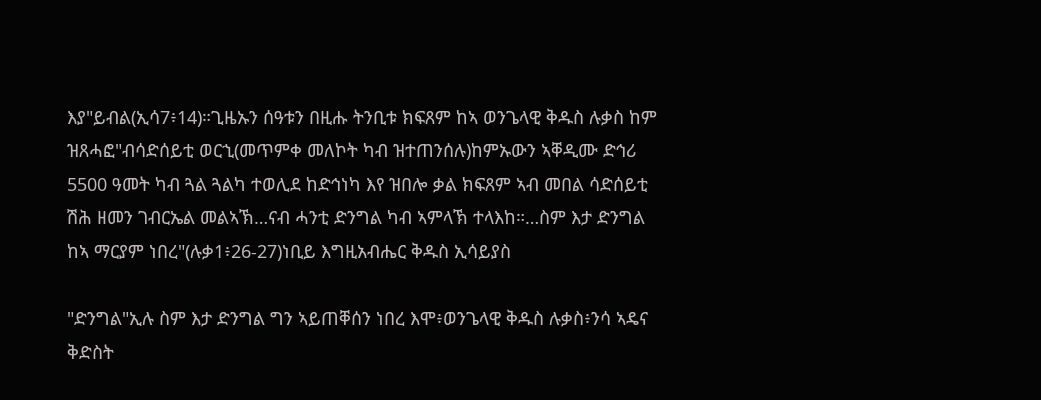እያ"ይብል(ኢሳ7፥14)።ጊዜኡን ሰዓቱን በዚሑ ትንቢቱ ክፍጸም ከኣ ወንጌላዊ ቅዱስ ሉቃስ ከም ዝጸሓፎ"ብሳድሰይቲ ወርኂ(መጥምቀ መለኮት ካብ ዝተጠንሰሉ)ከምኡውን ኣቐዲሙ ድኅሪ 5500 ዓመት ካብ ጓል ጓልካ ተወሊደ ከድኅነካ እየ ዝበሎ ቃል ክፍጸም ኣብ መበል ሳድሰይቲ ሽሕ ዘመን ገብርኤል መልኣኽ…ናብ ሓንቲ ድንግል ካብ ኣምላኽ ተላእከ።…ስም እታ ድንግል ከኣ ማርያም ነበረ"(ሉቃ1፥26-27)ነቢይ እግዚአብሔር ቅዱስ ኢሳይያስ

"ድንግል"ኢሉ ስም እታ ድንግል ግን ኣይጠቐሰን ነበረ እሞ፥ወንጌላዊ ቅዱስ ሉቃስ፥ንሳ ኣዴና ቅድስት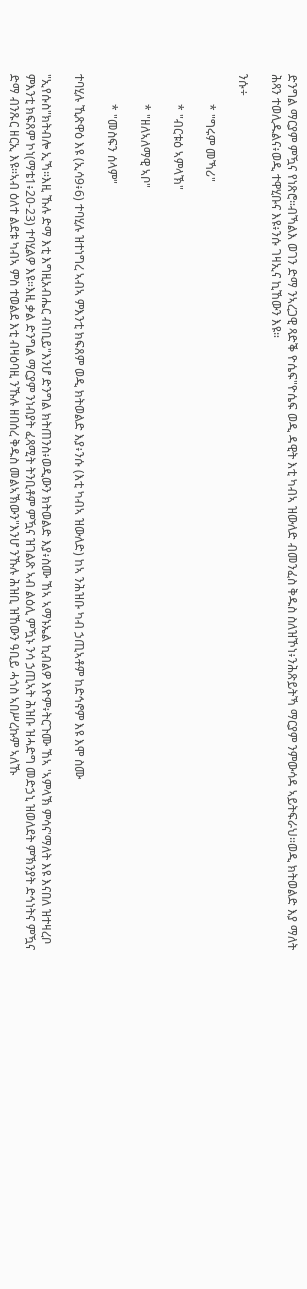ድንግል ማርያም ምዃና የነጽሮ።ብኻልእ ወገን ድማ ንኣረጋዊ ጻድቕ ዮሴፍ"ዮሴፍ ወዲ ዳዊት እቲ ካብኣ ዝውለድ ብመንፈስ ቅዱስ ስለዝኾነ፥ንሕጽይትኻ ማርያም ንምውሳዳ ኣይትፍራህ።ወዲ ክትወልድ እያ ማለት ሕጻን ተወሊዱልና፥ወዲ ተዋሂቡና እዩ፥ንሱ ገዛኢና ኪኸውን እዩ።

ንሱ÷

          * "ግሩም መኻሪ"

          * "ብርቱዕ ኣምላኽ"

          * "ዘለኣለማዊ ኣቦ"

          * "መስፍን ሰላም"

ተባሂሉ ኺጽዋዕ እዩ (ኢሳ9፥6) ተባሂሉ ዝተነግረ ኣብኣ ምእንቲ ክፍጸም ወዲ ክትወልድ እያ፥ንሱ (እቲ ካብኣ ዝውለድ) ከኣ ንሕዝቡ ካብ ኃጢኣቶም ከድኅኖም እዩ እሞ ስሙ

"ኢየሱስ"ክትብሎ ኢኻ።እዚ ኹሉ ድማ እቲ እግዚአብሔር ብነቢይ"እንሆ ድንግል ክትጠንስ፥ወዲውን ክትወልድ እያ፥ስሙ ኸኣ ኣማኑኤል ኪብልዎ እዮም፥ትርጉሙ ኸኣ 'ኣምላኽ ምሳና'ማለት እዩ እናበለ ዝተዛረቦ ምእንቲ ክፍጸም ኮነ(ማቴ1፥20-23) ተባሂልዎ እዩ።እዚ ቃል ድንግል ማርያም ንነብያት ፈጻሚት ትንቢቶም ምዃና ዝገልጽ ኣብ ልዕሊ ምዃኑ ንሳ ኃጢኣት ሕዝቡ ዝሓድግ መድኃኒ ዝወለደት ምኽንያት ድኅነትና ምዃና ድማ ብንጹር ዘርኢ እዩ።ኣብ ዕለተ ልደቱ ካብኣ ምስ ተወልደ እቲ ብዛዕባዚ ንኹሉ ዘበሰረ ቅዱስ መልኣኽውን"እንሆ ንኹሉ ሕዝቢ ዝኸውን ዓቢይ ሓጎስ ኣበሥረኩም ኣለኹ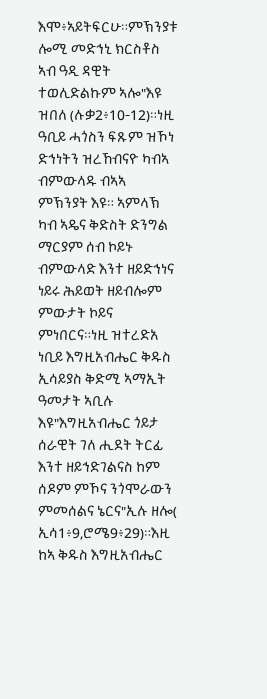እሞ፥ኣይትፍርሁ።ምኽንያቱ ሎሚ መድኅኒ ክርስቶስ ኣብ ዓዲ ዳዊት ተወሊድልኩም ኣሎ"እዩ ዝበለ (ሉቃ2፥10-12)።ነዚ ዓቢይ ሓጎስን ፍጹም ዝኾነ ድኅነትን ዝረኸብናዮ ካብኣ ብምውላዱ ብኣኣ ምኽንያት እዩ። ኣምላኽ ካብ ኣዴና ቅድስት ድንግል ማርያም ሰብ ኮይኑ ብምውላድ እንተ ዘይድኅነና ነይሩ ሕይወት ዘይብሎም ምውታት ኮይና ምነበርና።ነዚ ዝተረድአ ነቢይ እግዚአብሔር ቅዱስ ኢሳይያስ ቅድሚ ኣማኢት ዓመታት ኣቢሉ እዩ"እግዚአብሔር ጎይታ ሰራዊት ገለ ሒደት ትርፊ እንተ ዘይኅድገልናስ ከም ሰዶም ምኾና ንጎሞራውን ምመሰልና ኔርና"ኢሉ ዘሎ( ኢሳ1፥9,ሮሜ9፥29)።እዚ ከኣ ቅዱስ እግዚአብሔር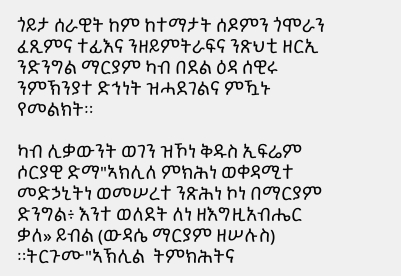ጎይታ ሰራዊት ከም ከተማታት ሰዶምን ጎሞራን ፈጺምና ተፊእና ንዘይምትራፍና ንጽህቲ ዘርኢ ንድንግል ማርያም ካብ በደል ዕዳ ሰዊሩ ንምኽንያተ ድኅነት ዝሓደገልና ምዃኑ የመልክት።

ካብ ሊቃውንት ወገን ዝኾነ ቅዱስ ኢፍሬም ሶርያዊ ድማ"ኣክሊለ ምክሕነ ወቀዳሚተ መድኃኒትነ ወመሠረተ ንጽሕነ ኮነ በማርያም ድንግል፥ እንተ ወለደት ለነ ዘእግዚአብሔር ቃለ» ይብል (ውዳሴ ማርያም ዘሠሉስ) ።ትርጉሙ"ኣኽሊል  ትምክሕትና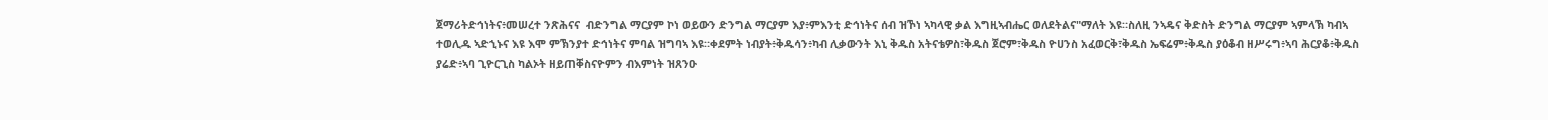ጀማሪትድኅነትና፥መሠረተ ንጽሕናና  ብድንግል ማርያም ኮነ ወይውን ድንግል ማርያም እያ፥ምእንቲ ድኅነትና ሰብ ዝኾነ ኣካላዊ ቃል እግዚኣብሔር ወለደትልና"ማለት እዩ።ስለዚ ንኣዴና ቅድስት ድንግል ማርያም ኣምላኽ ካብኣ ተወሊዱ ኣድኂኑና እዩ እሞ ምኽንያተ ድኅነትና ምባል ዝግባኣ እዩ።ቀደምት ነብያት፥ቅዱሳን፥ካብ ሊቃውንት እኒ ቅዱስ አትናቴዎስ፣ቅዱስ ጀሮም፣ቅዱስ ዮሀንስ አፈወርቅ፣ቅዱስ ኤፍሬም፥ቅዱስ ያዕቆብ ዘሥሩግ፥ኣባ ሕርያቆ፥ቅዱስ ያሬድ፥ኣባ ጊዮርጊስ ካልኦት ዘይጠቐስናዮምን ብእምነት ዝጸንዑ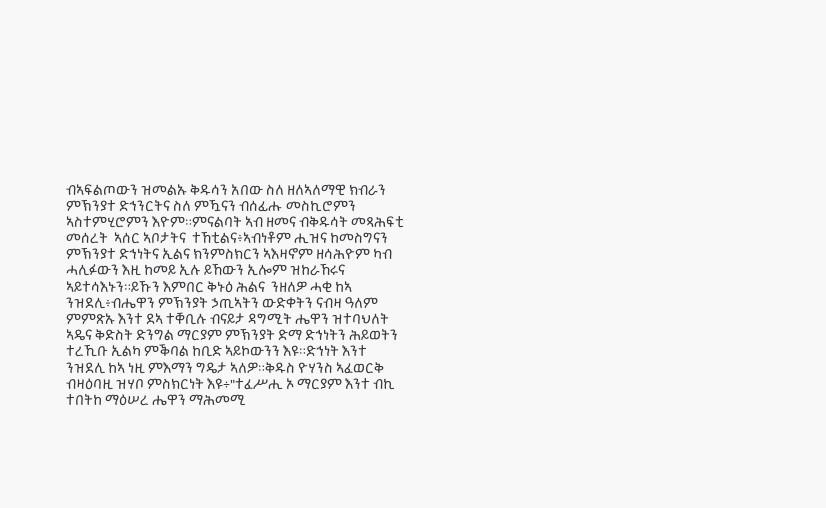ብኣፍልጦውን ዝመልኡ ቅዱሳን አበው ስለ ዘለኣለማዊ ክብራን ምኽንያተ ድኅንርትና ስለ ምዃናን ብሰፊሑ መስኪሮምን ኣስተምሂሮምን እዮም።ምናልባት ኣብ ዘመና ብቅዱሳት መጻሕፍቲ መሰረት  ኣሰር ኣቦታትና  ተኸቲልና፥ኣብነቶም ሒዝና ከመስግናን ምኽንያተ ድኅነትና ኢልና ክንምስክርን ኣእዛኖም ዘሳሕዮም ካብ ሓሊፉውን እዚ ከመይ ኢሉ ይኸውን ኢሎም ዝከራኸሩና ኣይተሳእኑን።ይኹን እምበር ቅኑዕ ሕልና  ንዘለዎ ሓቂ ከኣ ንዝደሊ፥ብሔዋን ምኽንያት ኃጢኣትን ውድቀትን ናብዛ ዓለም ምምጽኡ እንተ ደኣ ተቐቢሉ ብናይታ ዳግሚት ሔዋን ዝተባህለት ኣዴና ቅድስት ድንግል ማርያም ምኽንያት ድማ ድኅነትን ሕይወትን ተረኺቡ ኢልካ ምቕባል ከቢድ ኣይኮውንን እዩ።ድኅነት እንተ ንዝደሊ ከኣ ነዚ ምእማን ግዴታ ኣለዎ።ቅዱስ ዮሃንስ ኣፈወርቅ ብዛዕባዚ ዝሃቦ ምስክርነት እዩ÷"ተፈሥሒ ኦ ማርያም እንተ ብኪ ተበትከ ማዕሠረ ሔዋን ማሕመሚ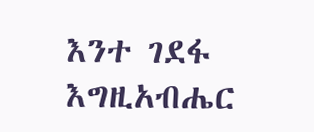እንተ ገደፋ እግዚአብሔር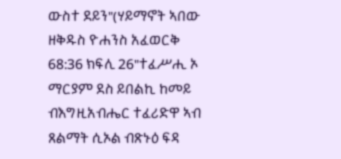ውስተ ደይን"(ሃይማኖት ኣበው ዘቅዱስ ዮሐንስ አፈወርቅ 68:36 ክፍሊ 26"ተፈሥሒ ኦ ማርያም ደስ ይበልኪ ከመይ ብእግዚአብሔር ተፈሪድዋ ኣብ  ጸልማት ሲኦል ብጽኑዕ ፍዳ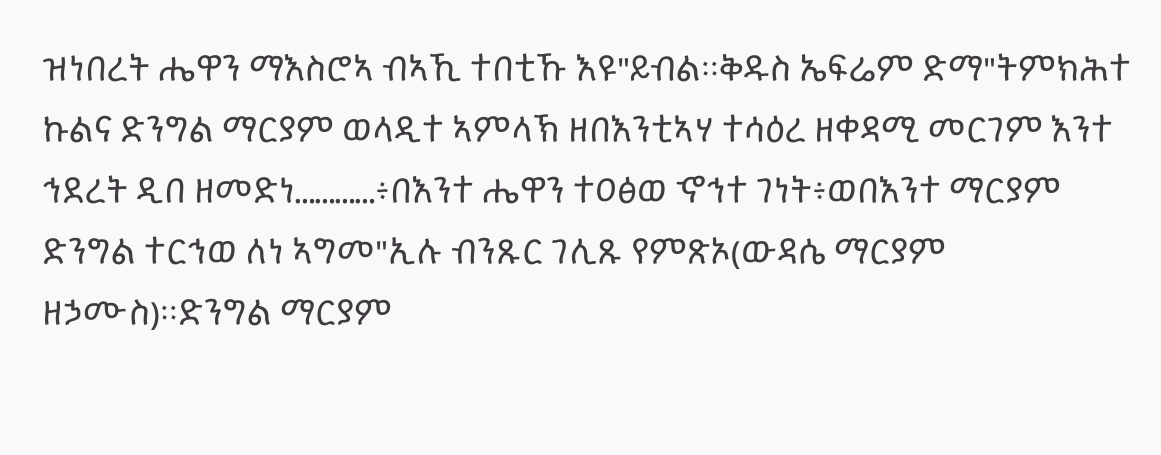ዝነበረት ሔዋን ማእስሮኣ ብኣኺ ተበቲኹ እዩ"ይብል።ቅዱስ ኤፍሬም ድማ"ትምክሕተ ኩልና ድንግል ማርያም ወላዲተ ኣምላኽ ዘበእንቲኣሃ ተሳዕረ ዘቀዳሚ መርገም እንተ ኅደረት ዲበ ዘመድነ…………፥በእንተ ሔዋን ተዐፅወ ኆኅተ ገነት፥ወበእንተ ማርያም ድንግል ተርኅወ ለነ ኣግመ"ኢሉ ብንጹር ገሊጹ የምጽኦ(ውዳሴ ማርያም ዘኃሙስ)።ድንግል ማርያም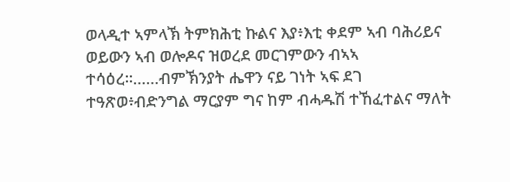ወላዲተ ኣምላኽ ትምክሕቲ ኩልና እያ፥እቲ ቀደም ኣብ ባሕሪይና ወይውን ኣብ ወሎዶና ዝወረደ መርገምውን ብኣኣ ተሳዕረ።……ብምኽንያት ሔዋን ናይ ገነት ኣፍ ደገ ተዓጽወ፥ብድንግል ማርያም ግና ከም ብሓዱሽ ተኸፈተልና ማለት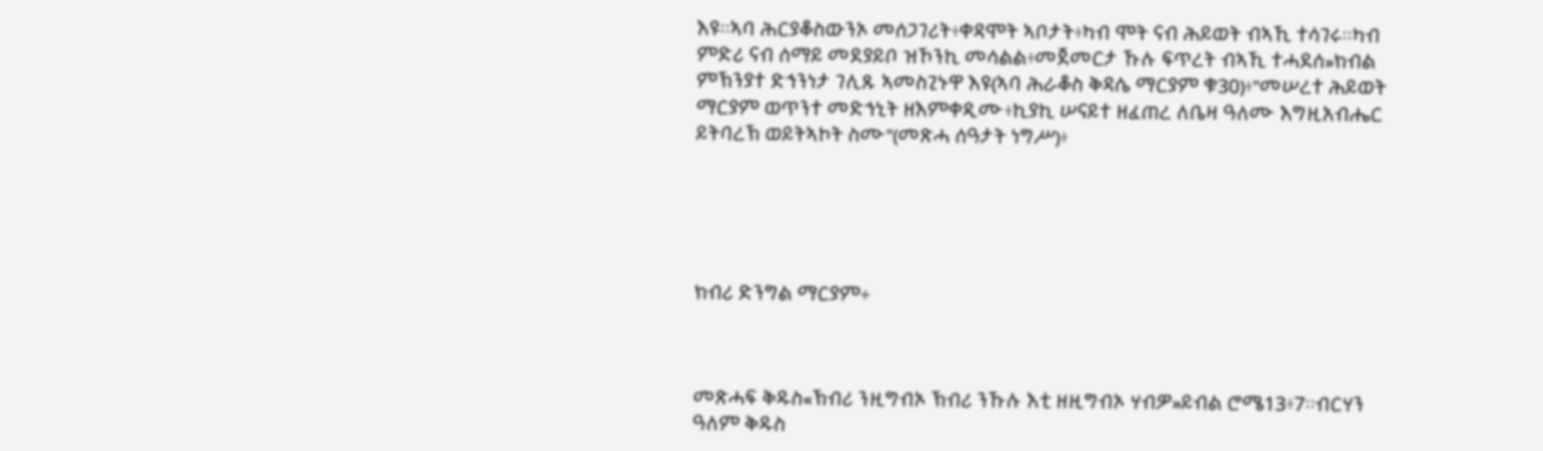እዩ።ኣባ ሕርያቆስውንኦ መሰጋገሪት፥ቀዳሞት ኣቦታት፥ካብ ሞት ናብ ሕይወት ብኣኺ ተሳገሩ።ካብ ምድሪ ናብ ሰማይ መደያይቦ ዝኾንኪ መሳልል፥መጀመርታ ኹሉ ፍጥረት ብኣኺ ተሓደሰ»ክብል ምኽንያተ ድኅንነታ ገሊጹ ኣመስጊኑዋ እዩ(ኣባ ሕራቆስ ቅዳሴ ማርያም ቁ30)፥"መሠረተ ሕይወት ማርያም ወጥንተ መድኅኒት ዘእምቀዲሙ፥ኪያኪ ሠናይተ ዘፈጠረ ለቤዛ ዓለሙ እግዚአብሔር ይትባረኽ ወይትኣኮት ስሙ"(መጽሓ ሰዓታት ነግሥ)፥





ክብሪ ድንግል ማርያም÷



መጽሓፍ ቅዱስ«ኽብሪ ንዚግብኦ ኽብሪ ንኹሉ እቲ ዘዚግብኦ ሃብዎ»ይብል ሮሜ13፥7።ብርሃን ዓለም ቅዱስ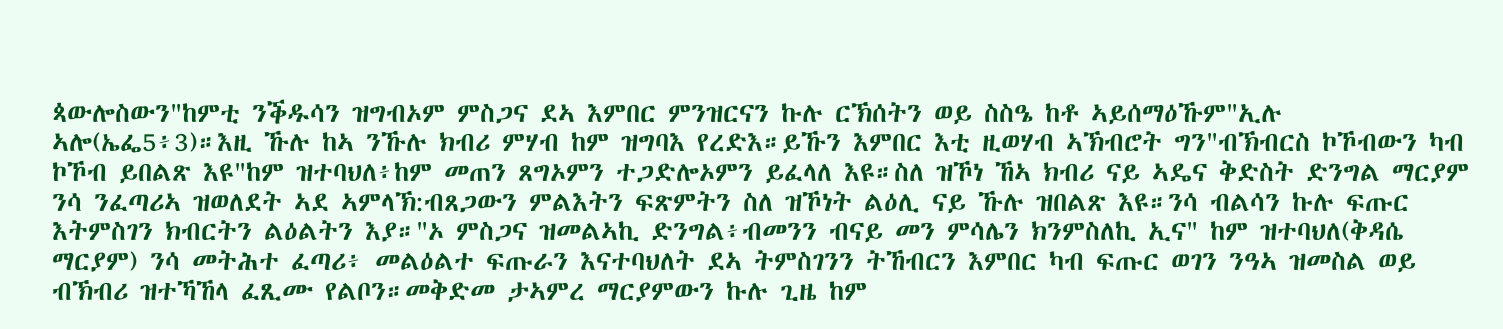ጳውሎስውን"ከምቲ ንቕዱሳን ዝግብኦም ምስጋና ደኣ እምበር ምንዝርናን ኩሉ ርኽሰትን ወይ ስስዔ ከቶ ኣይሰማዕኹም"ኢሉ ኣሎ(ኤፌ5፥3)።እዚ ኹሉ ከኣ ንኹሉ ክብሪ ምሃብ ከም ዝግባእ የረድእ።ይኹን እምበር እቲ ዚወሃብ ኣኽብሮት ግን"ብኽብርስ ኮኾብውን ካብ ኮኾብ ይበልጽ እዩ"ከም ዝተባህለ፥ከም መጠን ጸግኦምን ተጋድሎኦምን ይፈላለ እዩ።ስለ ዝኾነ ኸኣ ክብሪ ናይ ኣዴና ቅድስት ድንግል ማርያም ንሳ ንፈጣሪኣ ዝወለደት ኣደ ኣምላኽ:ብጸጋውን ምልእትን ፍጽምትን ስለ ዝኾነት ልዕሊ ናይ ኹሉ ዝበልጽ እዩ።ንሳ ብልሳን ኩሉ ፍጡር እትምስገን ክብርትን ልዕልትን እያ።"ኦ ምስጋና ዝመልኣኪ ድንግል፥ብመንን ብናይ መን ምሳሌን ክንምስለኪ ኢና" ከም ዝተባህለ(ቅዳሴ ማርያም) ንሳ መትሕተ ፈጣሪ፥ መልዕልተ ፍጡራን እናተባህለት ደኣ ትምስገንን ትኸብርን እምበር ካብ ፍጡር ወገን ንዓኣ ዝመስል ወይ ብኽብሪ ዝተኻኸላ ፈጺሙ የልቦን።መቅድመ ታኣምረ ማርያምውን ኩሉ ጊዜ ከም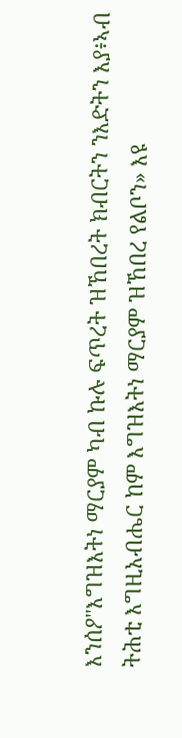እንሰዖ"እግዝእትነ ማርያም ካብ ኩሉ ፍጥረት ዝኸበረት ክብርትን ንእድትን እያ፥ኣብ ትሕቲ እግዚአብሔር ከም እግዝእትነ ማርያም ዝኸበረ የልቦን» እዩ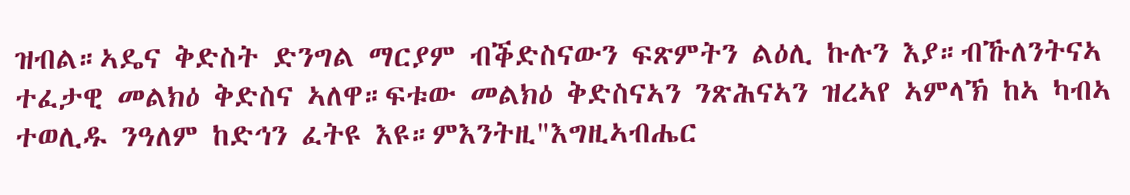ዝብል።ኣዴና ቅድስት ድንግል ማርያም ብቕድስናውን ፍጽምትን ልዕሊ ኩሉን እያ።ብኹለንትናኣ ተፈታዊ መልክዕ ቅድስና ኣለዋ።ፍቱው መልክዕ ቅድስናኣን ንጽሕናኣን ዝረኣየ ኣምላኽ ከኣ ካብኣ ተወሊዱ ንዓለም ከድኅን ፈትዩ እዩ።ምእንትዚ"እግዚኣብሔር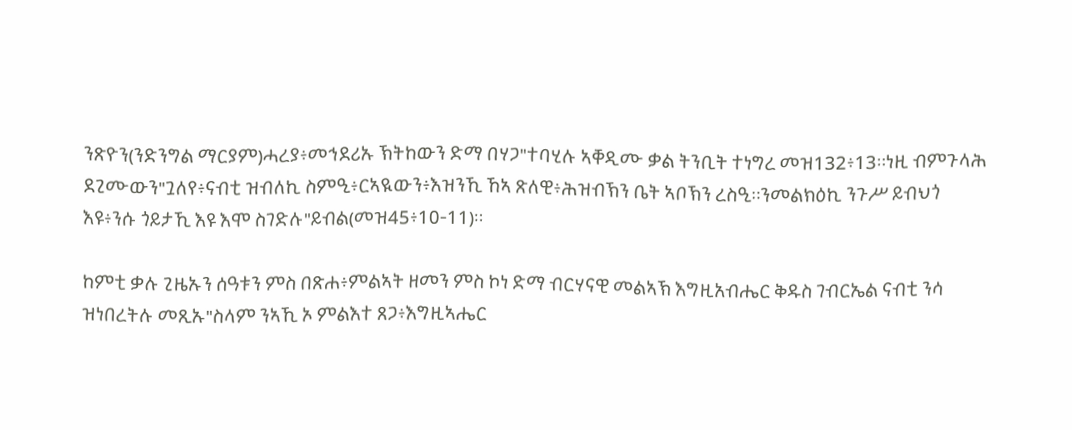ንጽዮን(ንድንግል ማርያም)ሓረያ፥መኅደሪኡ ኽትከውን ድማ በሃጋ"ተባሂሉ ኣቐዲሙ ቃል ትንቢት ተነግረ መዝ132፥13።ነዚ ብምጉላሕ ደጊሙውን"ጓለየ፥ናብቲ ዝብለኪ ስምዒ፥ርኣዪውን፥እዝንኺ ኸኣ ጽለዊ፥ሕዝብኽን ቤት ኣቦኽን ረስዒ።ንመልክዕኪ ንጉሥ ይብህጎ እዩ፥ንሱ ጎይታኺ እዩ እሞ ስገድሉ"ይብል(መዝ45፥10-11)።

ከምቲ ቃሉ ጊዜኡን ሰዓቱን ምስ በጽሐ፥ምልኣት ዘመን ምስ ኮነ ድማ ብርሃናዊ መልኣኽ እግዚአብሔር ቅዱስ ገብርኤል ናብቲ ንሳ ዝነበረትሉ መጺኡ"ስላም ንኣኺ ኦ ምልእተ ጸጋ፥እግዚኣሔር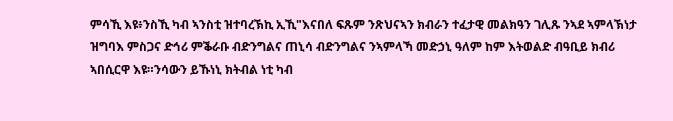ምሳኺ እዩ፥ንስኺ ካብ ኣንስቲ ዝተባረኽኪ ኢኺ"እናበለ ፍጹም ንጽህናኣን ክብራን ተፈታዊ መልክዓን ገሊጹ ንኣደ ኣምላኽነታ ዝግባእ ምስጋና ድኅሪ ምቕራቡ ብድንግልና ጠኒሳ ብድንግልና ንኣምላኻ መድኃኒ ዓለም ከም እትወልድ ብዓቢይ ክብሪ ኣበሲርዋ እዩ።ንሳውን ይኹነኒ ክትብል ነቲ ካብ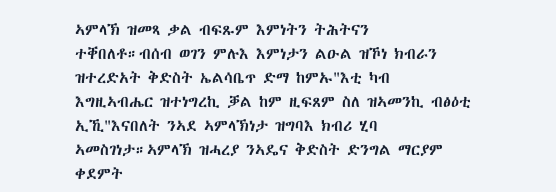ኣምላኽ ዝመጻ ቃል ብፍጹም እምነትን ትሕትናን ተቐበለቶ።ብሰብ ወገን ምሉእ እምነታን ልዑል ዝኾነ ክብራን ዝተረድአት ቅድስት ኤልሳቤጥ ድማ ከምኡ"እቲ ካብ እግዚኣብሔር ዝተነግረኪ ቓል ከም ዚፍጸም ስለ ዝኣመንኪ ብፅዕቲ ኢኺ"እናበለት ንኣደ ኣምላኽነታ ዝግባእ ክብሪ ሂባ ኣመስገነታ።ኣምላኽ ዝሓረያ ንኣዴና ቅድስት ድንግል ማርያም ቀደምት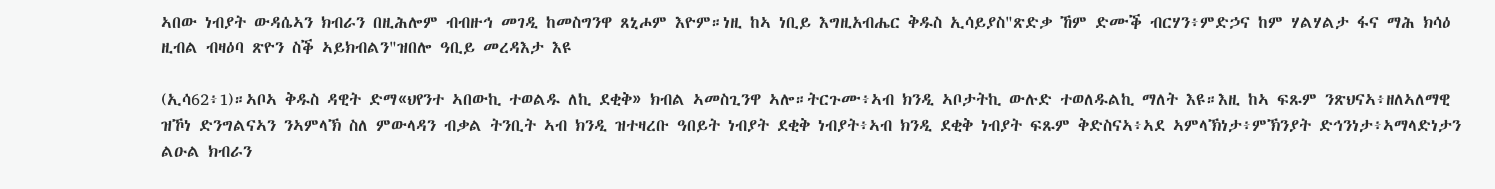ኣበው ነብያት ውዳሴኣን ክብራን በዚሕሎም ብብዙኅ መገዲ ከመስግንዋ ጸኒሖም እዮም።ነዚ ከኣ ነቢይ እግዚአብሔር ቅዱስ ኢሳይያስ"ጽድቃ ኸም ድሙቕ ብርሃን፥ምድኃና ከም ሃልሃልታ ፋና ማሕ ክሳዕ ዚብል ብዛዕባ ጽዮን ስቕ ኣይክብልን"ዝበሎ ዓቢይ መረዳእታ እዩ

(ኢሳ62፥1)።ኣቦኣ ቅዱስ ዳዊት ድማ«ህየንተ ኣበውኪ ተወልዱ ለኪ ደቂቅ» ክብል ኣመስጊንዋ ኣሎ።ትርጉሙ፥ኣብ ክንዲ ኣቦታትኪ ውሉድ ተወለዱልኪ ማለት እዩ።እዚ ከኣ ፍጹም ንጽህናኣ፥ዘለኣለማዊ ዝኾነ ድንግልናኣን ንኣምላኽ ስለ ምውላዳን ብቃል ትንቢት ኣብ ክንዲ ዝተዛረቡ ዓበይት ነብያት ደቂቅ ነብያት፥ኣብ ክንዲ ደቂቅ ነብያት ፍጹም ቅድስናኣ፥ኣደ ኣምላኽነታ፥ምኽንያት ድኅንነታ፥ኣማላድነታን ልዑል ክብራን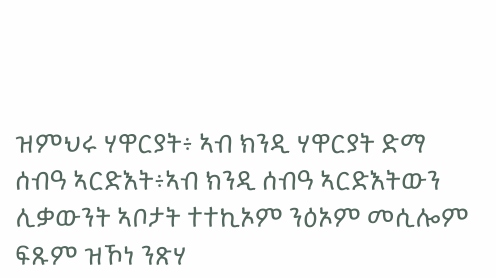ዝምህሩ ሃዋርያት፥ ኣብ ክንዲ ሃዋርያት ድማ ሰብዓ ኣርድእት፥ኣብ ክንዲ ሰብዓ ኣርድእትውን ሊቃውንት ኣቦታት ተተኪኦም ንዕኦም መሲሎም ፍጹም ዝኾነ ንጽሃ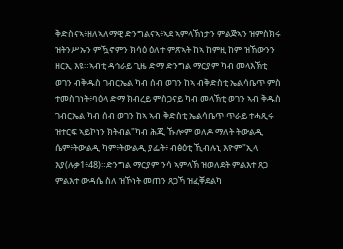ቅድስናኣ፥ዘለኣለማዊ ድንግልናኣ፥ኣደ ኣምላኽነታን ምልጅኣን ዝምስክሩ ዝትንሥኡን ምዃኖምን ክሳዕ ዕለተ ምጽኣት ከኣ ከምዚ ከም ዝኸውንን ዘርኢ እዩ።ኣብቲ ዳኅራይ ጊዜ ድማ ድንግል ማርያም ካብ መላእኽቲ ወገን ብቅዱስ ገብርኤል ካብ ሰብ ወገን ከኣ ብቅድስቲ ኤልሳቤጥ ምስ ተመስገነት፥ባዕላ ድማ ክብረይ ምስጋናይ ካብ መላኽቲ ወገን ኣብ ቅዱስ ገብርኤል ካብ ሰብ ወገን ከኣ ኣብ ቅድስቲ ኤልሳቤጥ ጥራይ ተሓጺሩ ዝተርፍ ኣይኮነን ክትብል"ካብ ሕጂ ኹሎም ወለዶ ማለት ትውልዲ ሴም፥ትውልዲ ካም፥ትውልዲ ያፌት፥ ብፅዕቲ ኺብሉኒ እዮም"ኢላ እያ(ሉቃ1፥48)።ድንግል ማርያም ንሳ ኣምላኽ ዝወለደት ምልእተ ጸጋ ምልእተ ውዳሴ ስለ ዝኾነት መጠን ጸጋኻ ዝፈቐደልካ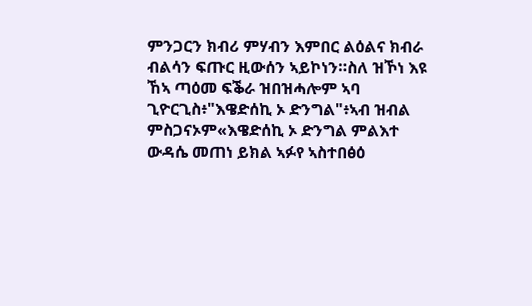ምንጋርን ክብሪ ምሃብን እምበር ልዕልና ክብራ ብልሳን ፍጡር ዚውሰን ኣይኮነን።ስለ ዝኾነ እዩ ኸኣ ጣዕመ ፍቕራ ዝበዝሓሎም ኣባ ጊዮርጊስ፥"እዌድሰኪ ኦ ድንግል"፥ኣብ ዝብል ምስጋናኦም«እዌድሰኪ ኦ ድንግል ምልእተ ውዳሴ መጠነ ይክል ኣፉየ ኣስተበፅዕ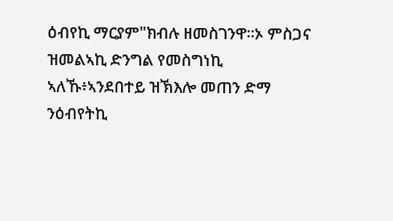ዕብየኪ ማርያም"ክብሉ ዘመስገንዋ።ኦ ምስጋና ዝመልኣኪ ድንግል የመስግነኪ ኣለኹ፥ኣንደበተይ ዝኽእሎ መጠን ድማ ንዕብየትኪ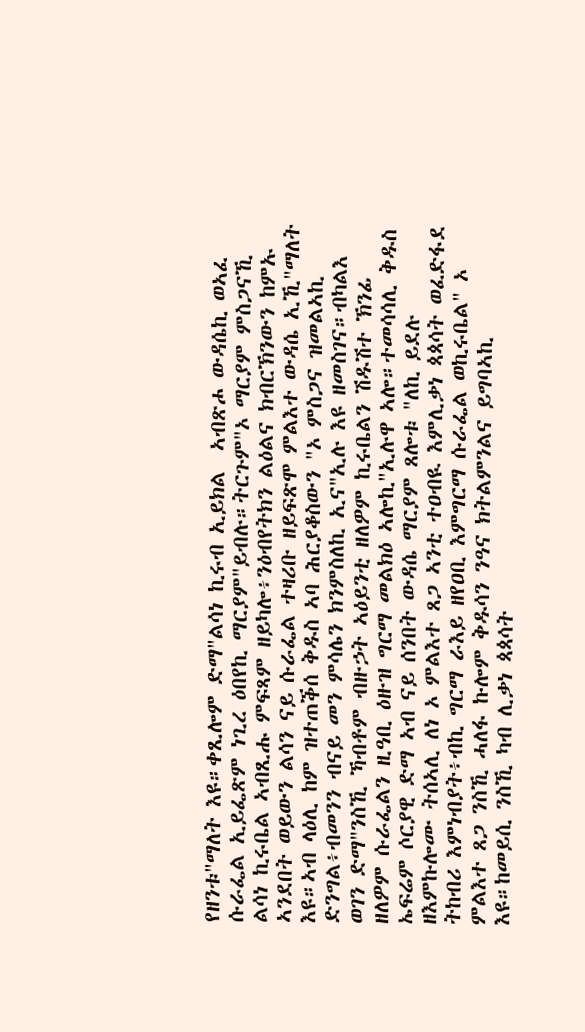የዘንቱ"ማለት እዩ።ቀጺሎም ድማ"ልሳነ ኪሩብ ኢይክል  ኣብጽሖ ውዳሴኪ ወኣፈ ሱራፌል ኢይፌጽም ነጊረ ዕበየኪ ማርያም"ይብሉ።ትርጉም"ኦ ማርያም ምስጋናኺ ልሳነ ኪሩቤል ኣብጺሑ ምፍጻም ዘይካሎ፥ንዕብየትክን ልዕልና ክብርኽንውን ከምኡ ኣንደበት ወይውን ልሳን ናይ ሱራፌል ተዛሪቡ ዘይፍጽሞ ምልእተ ውዳሴ ኢኺ"ማለት እዩ።ኣብ ላዕሊ ከም ዝተጠቕሰ ቅዱስ ኣባ ሕርያቆስውን "ኦ ምስጋና ዝመልኣኪ ድንግል፥ብመንን ብናይ መን ምሳሌን ክንምስለኪ ኢና"ኢሉ እዩ ዘመስገና።ብካልእ ወገን ድማ"ንስኺ ኻብቶም ብዙኃት ኣዕይንቲ ዘለዎም ኪሩቤልን ሽዱሽተ ኽንፊ ዘለዎም ሱራፌልን ዚዓቢ ዕዙዝ ግርማ መልክዕ ኣሎኪ"ኢሉዋ ኣሎ።ተመሳሳሊ ቅዱስ ኤፍሬም ሶርያዊ ድማ ኣብ ናይ ሰንበት ውዳሴ ማርያም ጸሎቱ "ለኪ ይደሉ ዘእምኩሎሙ ትሰኣሊ ለነ ኦ ምልእተ ጸጋ ኣንቲ ተዐብዪ እምሊቃነ ጳጳሳት ወፈድፋደ ትከብሪ እምነብያት፥ብኪ ግርማ ራእይ ዘየዐቢ እምግርማ ሱራፌል ወኪሩቤል" ኦ ምልእተ ጸጋ ንስኺ ሓለፋ ኩሎም ቅዱሳን ንዓና ክትልምንልና ይግባኣኪ እዩ።ከመይሲ ንስኺ ካብ ሊቃነ ጳጳሳት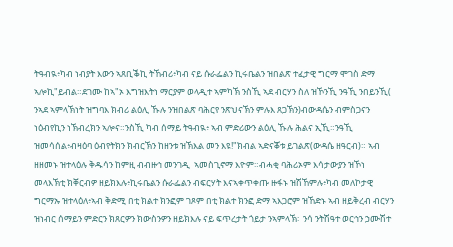ትዓብዪ፥ካብ ነብያት እውን ኣጸቢቕኪ ትኸብሪ፥ካብ ናይ ሱራፌልን ኪሩቤልን ዝበልጽ ተፈታዊ ግርማ ሞገስ ድማ ኣሎኪ"ይብል።ደገሙ ከኣ"ኦ እግዝእትነ ማርያም ወላዲተ ኣምካኽ ንስኺ ኣደ ብርሃን ስለ ዝኾንኺ ንዓኺ ንበይንኺ( ንኣደ ኣምላኽነት ዝግባእ ክብሪ ልዕሊ ኹሉ ንዝበልጽ ባሕርየ ንጽህናኽን ምሉእ ጸጋኽን)ብውዳሴን ብምስጋናን ነዕብየኪን ነኽብረክን ኣሎና።ንስኺ ካብ ሰማይ ትዓብዪ፥ ኣብ ምድሪውን ልዕሊ ኹሉ ሕልና ኢኺ።ንዓኺ ዝመሳሰል፥ብዛዕባ ዕብየትክን ክብርኽን ከዘንቱ ዝኽእል መን እዩ!"ክብል ኣድናቖቱ ይገልጽ(ውዳሴ ዘዓርብ)። ኣብ ዘዘመኑ ዝተላዕሉ ቅዱሳን ከምዚ ብብዙኅ መንገዲ  ኣመስጊኖማ እዮም።ብሓቂ ባሕሪኦም እሳታውያን ዝኾነ መላእኽቲ ክቐርብዎ ዘይክእሉ፥ኪሩቤልን ሱራፌልን ብፍርሃት እናኣቀጥቀጡ ዙፋኑ ዝሽኸምሉ፥ካብ መለኮታዊ ግርማኡ ዝተላዕለ፥ኣብ ቅድሚ በቲ ክልተ ክንፎም ገጾም በቲ ክልተ ክንፎ ድማ ኣእጋሮም ዝኸድኑ ኣብ ዘይቅረብ ብርሃን ዝነብር ሰማይን ምድርን ክጸርዎን ክውስንዎን ዘይክእሉ ናይ ፍጥረታት ጎይታ ንኣምላኽ፡  ንሳ ንትሽዓተ ወርኅን ኃሙሽተ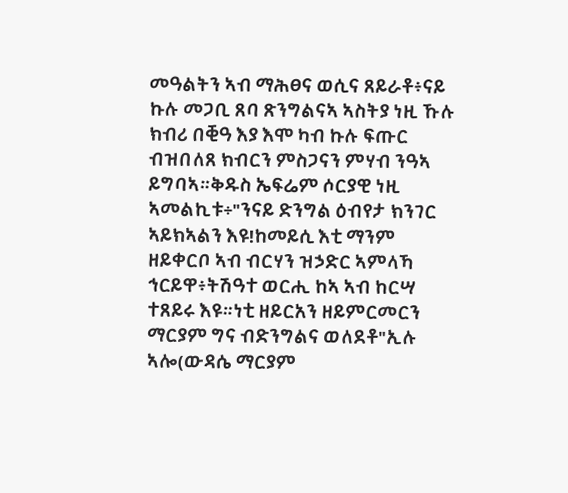መዓልትን ኣብ ማሕፀና ወሲና ጸይራቶ፥ናይ ኩሉ መጋቢ ጸባ ጽንግልናኣ ኣስትያ ነዚ ኹሉ ክብሪ በቒዓ እያ እሞ ካብ ኩሉ ፍጡር ብዝበለጸ ክብርን ምስጋናን ምሃብ ንዓኣ ይግባኣ።ቅዱስ ኤፍሬም ሶርያዊ ነዚ ኣመልኪቱ÷"ንናይ ድንግል ዕብየታ ክንገር ኣይክኣልን እዩ!ከመይሲ እቲ ማንም ዘይቀርቦ ኣብ ብርሃን ዝኃድር ኣምላኻ ኅርይዋ፥ትሽዓተ ወርሒ ከኣ ኣብ ከርሣ ተጸይሩ እዩ።ነቲ ዘይርአን ዘይምርመርን ማርያም ግና ብድንግልና ወለደቶ"ኢሉ ኣሎ(ውዳሴ ማርያም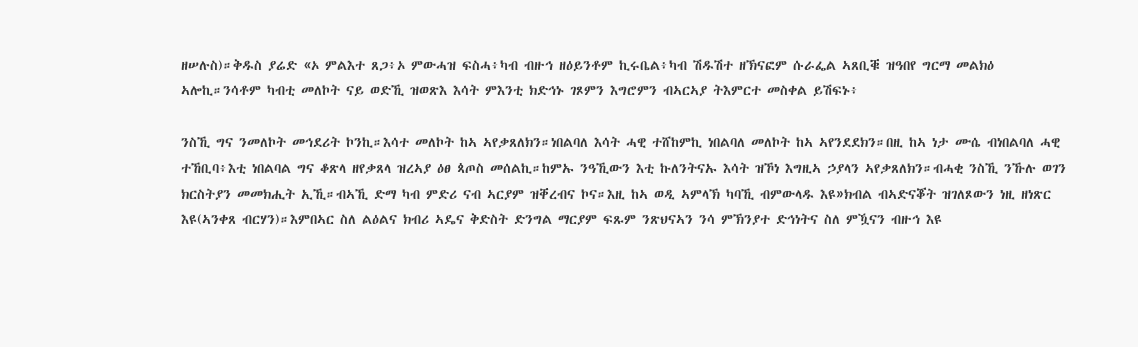ዘሠሉስ)።ቅዱስ ያሬድ «ኦ ምልእተ ጸጋ፥ኦ ምውሓዝ ፍስሓ፥ካብ ብዙኅ ዘዕይንቶም ኪሩቤል፥ካብ ሽዱሽተ ዘኽናፎም ሱራፌል ኣጸቢቑ ዝዓበየ ግርማ መልክዕ ኣሎኪ።ንሳቶም ካብቲ መለኮት ናይ ወድኺ ዝወጽእ እሳት ምእንቲ ክድኅኑ ገጾምን እግሮምን ብኣርኣያ ትእምርተ መስቀል ይሽፍኑ፥

ንስኺ ግና ንመለኮት መኅደሪት ኮንኪ።እሳተ መለኮት ከኣ ኣየቃጸለክን።ነበልባለ እሳት ሓዊ ተሸከምኪ ነበልባለ መለኮት ከኣ ኣየንደደክን።በዚ ከኣ ነታ ሙሴ ብነበልባለ ሓዊ ተኸቢባ፥እቲ ነበልባል ግና ቆጽላ ዘየቃጸላ ዝረኣያ ዕፀ ጳጦስ መሰልኪ።ከምኡ ንዓኺውን እቲ ኩለንትናኡ እሳት ዝኾነ እግዚኣ ኃያላን ኣየቃጸለክን።ብሓቂ ንስኺ ንኹሉ ወገን ክርስትያን መመክሒት ኢኺ።ብኣኺ ድማ ካብ ምድሪ ናብ ኣርያም ዝቐረብና ኮና።እዚ ከኣ ወዲ ኣምላኽ ካባኺ ብምውላዱ እዩ»ክብል ብኣድናቖት ዝገለጾውን ነዚ ዘነጽር እዩ(ኣንቀጸ ብርሃን)።እምበኣር ስለ ልዕልና ክብሪ ኣዴና ቅድስት ድንግል ማርያም ፍጹም ንጽህናኣን ንሳ ምኽንያተ ድኅነትና ስለ ምዃናን ብዙኅ እዩ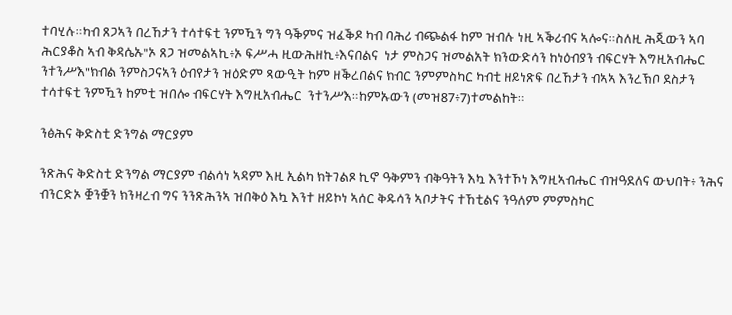ተባሂሉ።ካብ ጸጋኣን በረኸታን ተሳተፍቲ ንምዃን ግን ዓቕምና ዝፈቕዶ ካብ ባሕሪ ብጭልፋ ከም ዝብሉ ነዚ ኣቕሪብና ኣሎና።ስለዚ ሕጂውን ኣባ ሕርያቆስ ኣብ ቅዳሴኡ"ኦ ጸጋ ዝመልኣኪ፥ኦ ፍሥሓ ዚውሕዘኪ፥እናበልና  ነታ ምስጋና ዝመልአት ክንውድሳን ከነዕብያን ብፍርሃት እግዚአብሔር  ንተንሥእ"ክብል ንምስጋናኣን ዕብየታን ዝዕድም ጻውዒት ከም ዘቕረበልና ክብር ንምምስካር ካብቲ ዘይነጽፍ በረኸታን ብኣኣ እንረኽቦ ደስታን ተሳተፍቲ ንምዃን ከምቲ ዝበሎ ብፍርሃት እግዚአብሔር  ንተንሥእ።ከምኡውን (መዝ87፥7)ተመልከት።

ንፅሕና ቅድስቲ ድንግል ማርያም

ንጽሕና ቅድስቲ ድንግል ማርያም ብልሳነ ኣዳም እዚ ኢልካ ክትገልጾ ኪኖ ዓቅምን ብቅዓትን እኳ እንተኾነ እግዚኣብሔር ብዝዓደለና ውህበት፥ ንሕና ብንርድኦ ቛንቛን ክንዛረብ ግና ንንጽሕንኣ ዝበቅዕ እኳ እንተ ዘይኮነ ኣሰር ቅዱሳን ኣቦታትና ተኸቲልና ንዓለም ምምስካር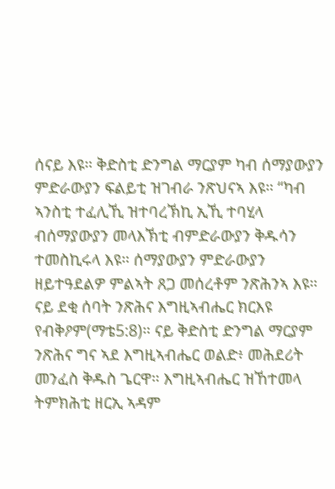ሰናይ እዩ። ቅድስቲ ድንግል ማርያም ካብ ሰማያውያን ምድራውያን ፍልይቲ ዝገብራ ንጽህናኣ እዩ። “ካብ ኣንስቲ ተፈሊኺ ዝተባረኽኪ ኢኺ ተባሂላ ብሰማያውያን መላእኽቲ ብምድራውያን ቅዱሳን ተመስኪሩላ እዩ። ሰማያውያን ምድራውያን ዘይተዓደልዎ ምልኣት ጸጋ መሰረቶም ንጽሕንኣ እዩ። ናይ ደቂ ሰባት ንጽሕና እግዚኣብሔር ክርእዩ የብቅዖም(ማቴ5:8)። ናይ ቅድስቲ ድንግል ማርያም ንጽሕና ግና ኣደ እግዚኣብሔር ወልድ፥ መሕደሪት መንፈስ ቅዱስ ጌርዋ። እግዚኣብሔር ዝኸተመላ ትምክሕቲ ዘርኢ ኣዳም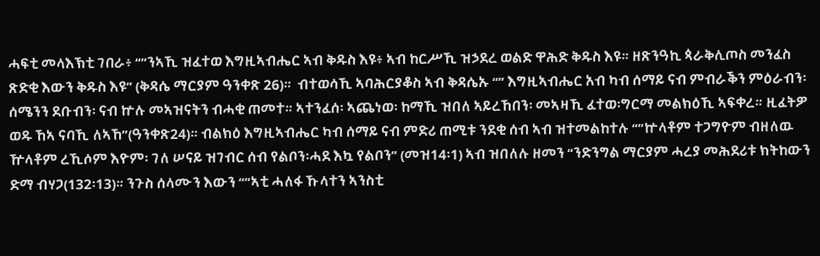ሓፍቲ መላእኽቲ ገበራ፥ “”ንኣኺ ዝፈተወ እግዚኣብሔር ኣብ ቅዱስ እዩ፥ ኣብ ከርሥኺ ዝኃደረ ወልድ ዋሕድ ቅዱስ እዩ። ዘጽንዓኪ ጳራቅሊጦስ መንፈስ ጽድቂ እውን ቅዱስ እዩ” (ቅዳሴ ማርያም ዓንቀጽ 26)።  ብተወሳኺ ኣባሕርያቆስ ኣብ ቅዳሴኡ “” እግዚኣብሔር አብ ካብ ሰማይ ናብ ምብራቕን ምዕራብን፡ ሰሜንን ደቡብን፡ ናብ ኵሉ መኣዝናትን ብሓቂ ጠመተ። ኣተንፈሰ፡ ኣጨነወ፡ ከማኺ ዝበለ ኣይረኸበን፡ መኣዛኺ ፈተወ፡ግርማ መልክዕኺ ኣፍቀረ። ዚፈትዎ ወዱ ኸኣ ናባኺ ለኣኸ”(ዓንቀጽ24)። ብልክዕ እግዚኣብሔር ካብ ሰማይ ናብ ምድሪ ጠሚቱ ንደቂ ሰብ ኣብ ዝተመልከተሉ “”ኵላቶም ተጋግዮም ብዘለዉ ዅላቶም ረኺሶም እዮም፡ ገለ ሠናይ ዝገብር ሰብ የልቦን፡ሓደ እኳ የልቦን” (መዝ14፡1) ኣብ ዝበለሉ ዘመን “ንድንግል ማርያም ሓረያ መሕደሪቱ ክትከውን ድማ ብሃጋ(132፡13)። ንጉስ ሰላሙን እውን “”ኣቲ ሓለፋ ኹላተን ኣንስቲ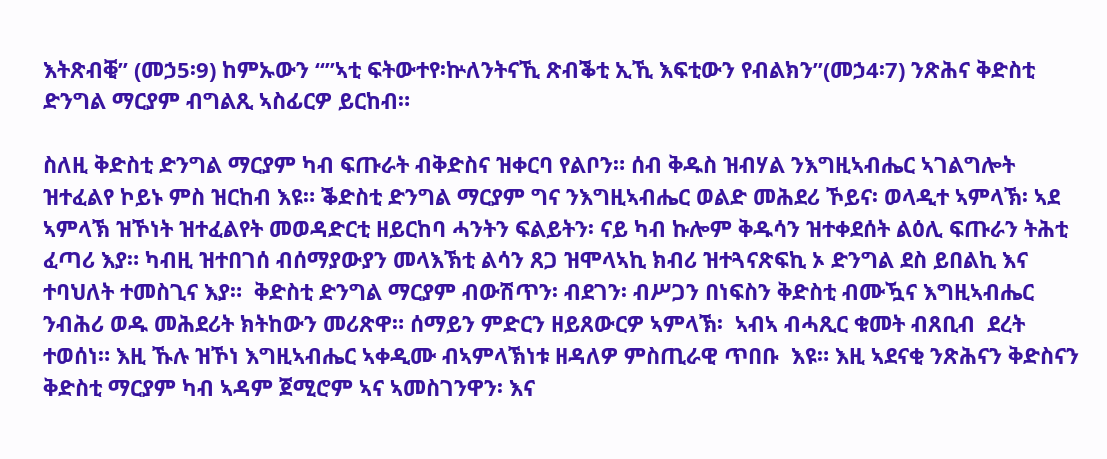እትጽብቒ” (መኃ5፡9) ከምኡውን “”ኣቲ ፍትውተየ፡ኵለንትናኺ ጽብቕቲ ኢኺ እፍቲውን የብልክን”(መኃ4፡7) ንጽሕና ቅድስቲ ድንግል ማርያም ብግልጺ ኣስፊርዎ ይርከብ።

ስለዚ ቅድስቲ ድንግል ማርያም ካብ ፍጡራት ብቅድስና ዝቀርባ የልቦን። ሰብ ቅዱስ ዝብሃል ንእግዚኣብሔር ኣገልግሎት ዝተፈልየ ኮይኑ ምስ ዝርከብ እዩ። ቕድስቲ ድንግል ማርያም ግና ንእግዚኣብሔር ወልድ መሕደሪ ኾይና፡ ወላዲተ ኣምላኽ፡ ኣደ ኣምላኽ ዝኾነት ዝተፈልየት መወዳድርቲ ዘይርከባ ሓንትን ፍልይትን፡ ናይ ካብ ኩሎም ቅዱሳን ዝተቀደሰት ልዕሊ ፍጡራን ትሕቲ ፈጣሪ እያ። ካብዚ ዝተበገሰ ብሰማያውያን መላእኽቲ ልሳን ጸጋ ዝሞላኣኪ ክብሪ ዝተጓናጽፍኪ ኦ ድንግል ደስ ይበልኪ እና ተባህለት ተመስጊና እያ።  ቅድስቲ ድንግል ማርያም ብውሽጥን፡ ብደገን፡ ብሥጋን በነፍስን ቅድስቲ ብሙዃና እግዚኣብሔር ንብሕሪ ወዱ መሕደሪት ክትከውን መሪጽዋ። ሰማይን ምድርን ዘይጸውርዎ ኣምላኽ፡  ኣብኣ ብሓጺር ቁመት ብጸቢብ  ደረት ተወሰነ። እዚ ኹሉ ዝኾነ እግዚኣብሔር ኣቀዲሙ ብኣምላኽነቱ ዘዳለዎ ምስጢራዊ ጥበቡ  እዩ። እዚ ኣደናቂ ንጽሕናን ቅድስናን ቅድስቲ ማርያም ካብ ኣዳም ጀሚሮም ኣና ኣመስገንዋን፡ እና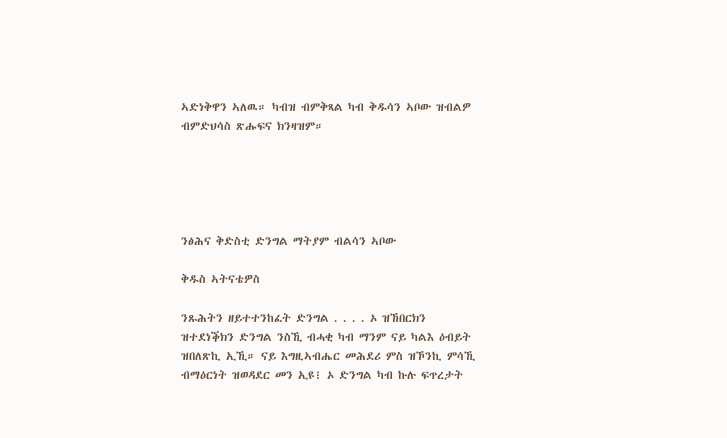ኣድነቅዋን ኣለዉ። ካብዝ ብምቅጻል ካብ ቅዱሳን ኣቦው ዝብልዎ ብምድህሳስ ጽሑፍና ክንዛዝም።





ንፅሕና ቅድስቲ ድንግል ማትያም ብልሳን ኣቦው

ቅዱስ ኣትናቴዎስ

ንጹሕትን ዘይተተንከፈት ድንግል . . . . ኦ ዝኸበርክን ዝተደነቕክን ድንግል ንስኺ ብሓቂ ካብ ማንም ናይ ካልእ ዕብይት ዝበለጽኪ ኢኺ። ናይ እግዚኣብሔር መሕደሪ ምስ ዝኾንኪ ምሳኺ ብማዕርነት ዝወዳደር መን ኢዩ፧ ኦ ድንግል ካብ ኩሉ ፍጥረታት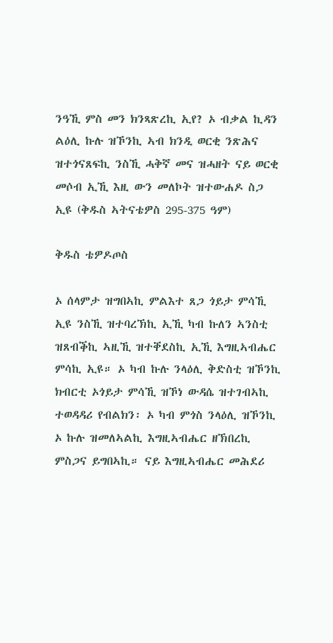ንዓኺ ምስ መን ክንጻጽረኪ ኢየ? ኦ ብቃል ኪዳን ልዕሊ ኩሉ ዝኾንኪ ኣብ ክንዲ ወርቂ ንጽሕና ዝተጎናጸፍኪ ንስኺ ሓቅኛ መና ዝሓዘት ናይ ወርቂ መሶብ ኢኺ እዚ ውን መለኮት ዝተውሐዶ ስጋ ኢዩ (ቅዱስ ኣትናቴዎስ 295-375 ዓም)

ቅዱስ ቴዎዶጦስ

ኦ ሰላምታ ዝግበኣኪ ምልእተ ጸጋ ጎይታ ምሳኺ ኢዩ ንስኺ ዝተባረኽኪ ኢኺ ካብ ኩለን ኣንስቲ ዝጸብቕኪ ኣዚኺ ዝተቐደስኪ ኢኺ እግዚኣብሔር ምሳኪ ኢዩ። ኦ ካብ ኩሉ ንላዕሊ ቅድስቲ ዝኾንኪ ክብርቲ ኦጎይታ ምሳኺ ዝኾነ ውዳሴ ዝተገብኣኪ ተወዳዳሪ የብልክን፡ ኦ ካብ ምጎስ ንላዕሊ ዝኾንኪ ኦ ኩሉ ዝመለኣልኪ እግዚኣብሔር ዘኽበረኪ ምስጋና ይግበኣኪ። ናይ እግዚኣብሔር መሕደሪ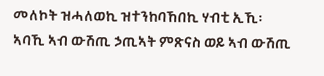መለኮት ዝሓለወኪ ዝተንከባኸበኪ ሃብቲ ኢኺ፡ ኣባኺ ኣብ ውሽጢ ኃጢኣት ምጽናስ ወይ ኣብ ውሽጢ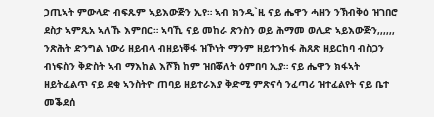ኃጢኣት ምውላድ ብፍጹም ኣይእውጅን ኢየ። ኣብ ክንዲ`ዚ ናይ ሔዋን ሓዘን ንኽብቅዕ ዝገበሮ ደስታ ኣምጺአ ኣለኹ እምበር። ኣባኺ ናይ መከራ ጽንስን ወይ ሕማመ ወሊድ ኣይእውጅን,,,,,, ንጽሕት ድንግል ነውሪ ዘይብላ ብዘይነቐፋ ዝኾነት ማንም ዘይተንከፋ ሕጸጽ ዘይርከባ ብስጋን ብነፍስን ቅድስት ኣብ ማእከል እሾኽ ከም ዝበቖለት ዕምበባ ኢያ። ናይ ሔዋን ክፋኣት ዘይትፈልጥ ናይ ደቂ ኣንስትዮ ጠባይ ዘይተራእያ ቅድሚ ምጽናሳ ንፈጣሪ ዝተፈልየት ናይ ቤተ መቕደሰ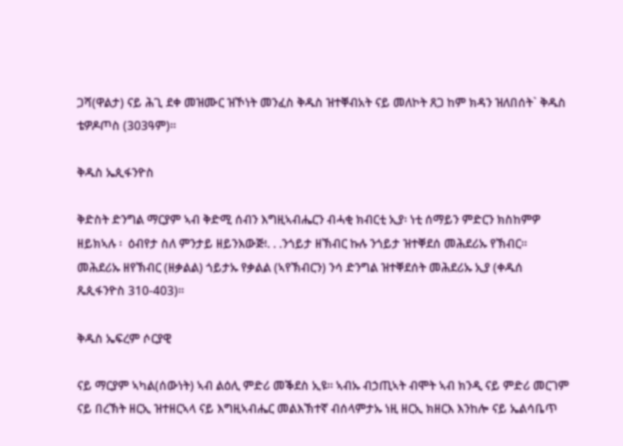ጋሻ(ዋልታ) ናይ ሕጊ ደቀ መዝሙር ዝኾነት መንፈስ ቅዱስ ዝተቐብአት ናይ መለኮት ጸጋ ከም ክዳን ዝለበሰት` ቅዱስ ቴዎዶጦስ (303ዓም)።

ቅዱስ ኤጲፋንዮስ

ቅድስት ድንግል ማርያም ኣብ ቅድሚ ሰብን እግዚኣብሔርን ብሓቂ ክብርቲ ኢያ፡ ነቲ ሰማይን ምድርን ክስከምዎ ዘይክኣሉ ፡  ዕብየታ ስለ ምንታይ ዘይንእውጅ፧. . .ንጎይታ ዘኽብር ኩሉ ንጎይታ ዝተቐደሰ መሕደሪኡ የኽብር። መሕደሪኡ ዘየኽብር (ዘቃልል) ጎይታኡ የቃልል (ኣየኽብርን) ንሳ ድንግል ዝተቐደሰት መሕደሪኡ ኢያ (ቀዱሰ ጼጲፋንዮስ 310-403)።

ቅዱስ ኤፍረም ሶርያዊ

ናይ ማርያም ኣካል(ሰውነት) ኣብ ልዕሊ ምድሪ መቕደስ ኢዩ። ኣብኡ ብኃጢኣት ብሞት ኣብ ክንዲ ናይ ምድሪ መርገም ናይ በረኽት ዘርኢ ዝተዘርኣላ ናይ እግዚኣብሔር መልእኽተኛ ብሰላምታኡ ነዚ ዘርኢ ክዘርእ እንከሎ ናይ ኤልሳቤጥ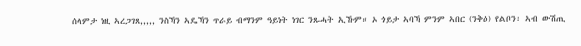ሰላምታ ነዚ ኣረጋገጸ,,,,, ንስኻን ኣዴኻን ጥራይ ብማንም ዓይነት ነገር ንጹሓት ኢኹም። ኦ ጎይታ ኣባኻ ምንም ኣበር (ንቅዕ) የልቦን፡ ኣብ ውሽጢ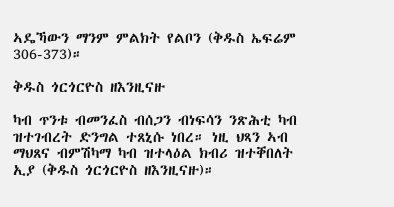ኣዴኻውን ማንም ምልክት የልቦን (ቅዱስ ኤፍሬም 306-373)።

ቅዱስ ጎርጎርዮስ ዘእንዚናዙ

ካብ ጥንቱ ብመንፈስ ብሰጋን ብነፍሳን ንጽሕቲ ካብ ዝተገብረት ድንግል ተጸኒሱ ነበረ። ነዚ ህጻን ኣብ ማህጸና ብምሽካማ ካብ ዝተላዕል ክብሪ ዝተቐበለት ኢያ (ቅዱስ ጎርጎርዮስ ዘእንዚናዙ)።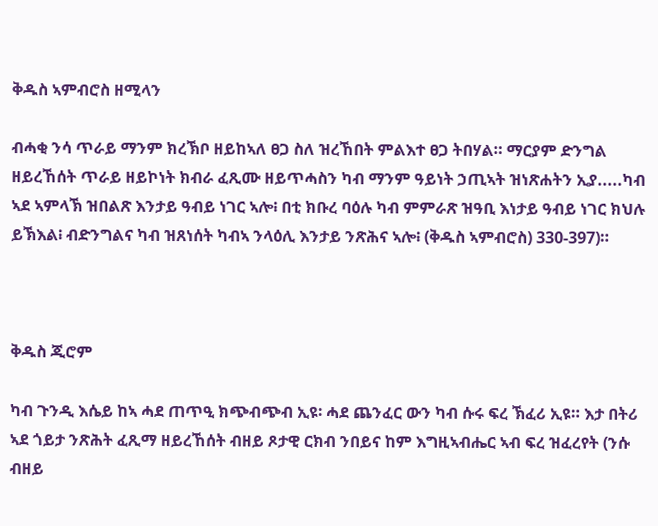ቅዱስ ኣምብሮስ ዘሚላን

ብሓቂ ንሳ ጥራይ ማንም ክረኽቦ ዘይከኣለ ፀጋ ስለ ዝረኸበት ምልእተ ፀጋ ትበሃል። ማርያም ድንግል ዘይረኸሰት ጥራይ ዘይኮነት ክብራ ፈጺሙ ዘይጥሓስን ካብ ማንም ዓይነት ኃጢኣት ዝነጽሐትን ኢያ.....ካብ ኣደ ኣምላኽ ዝበልጽ እንታይ ዓብይ ነገር ኣሎ፧ በቲ ክቡረ ባዕሉ ካብ ምምራጽ ዝዓቢ እነታይ ዓብይ ነገር ክህሉ ይኽእል፧ ብድንግልና ካብ ዝጸነሰት ካብኣ ንላዕሊ እንታይ ንጽሕና ኣሎ፧ (ቅዱስ ኣምብሮስ) 330-397)።



ቅዱስ ጂሮም

ካብ ጉንዲ እሴይ ከኣ ሓደ ጠጥዒ ክጭብጭብ ኢዩ፡ ሓደ ጨንፈር ውን ካብ ሱሩ ፍረ ኽፈሪ ኢዩ። እታ በትሪ ኣደ ጎይታ ንጽሕት ፈጺማ ዘይረኸሰት ብዘይ ጾታዊ ርክብ ንበይና ከም እግዚኣብሔር ኣብ ፍረ ዝፈረየት (ንሱ ብዘይ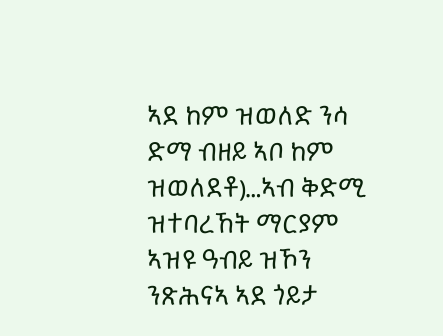ኣደ ከም ዝወለድ ንሳ ድማ ብዘይ ኣቦ ከም ዝወለደቶ)…ኣብ ቅድሚ ዝተባረኸት ማርያም ኣዝዩ ዓብይ ዝኾን ንጽሕናኣ ኣደ ጎይታ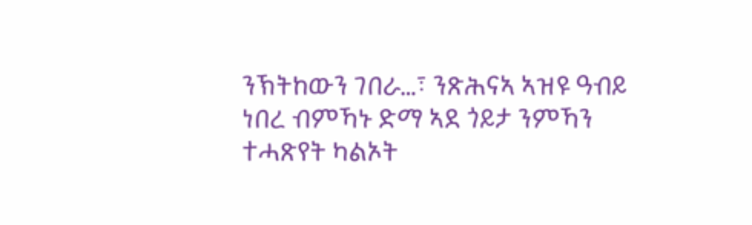ንኽትከውን ገበራ…፣ ንጽሕናኣ ኣዝዩ ዓብይ ነበረ ብምኻኑ ድማ ኣደ ጎይታ ንምኻን ተሓጽየት ካልኦት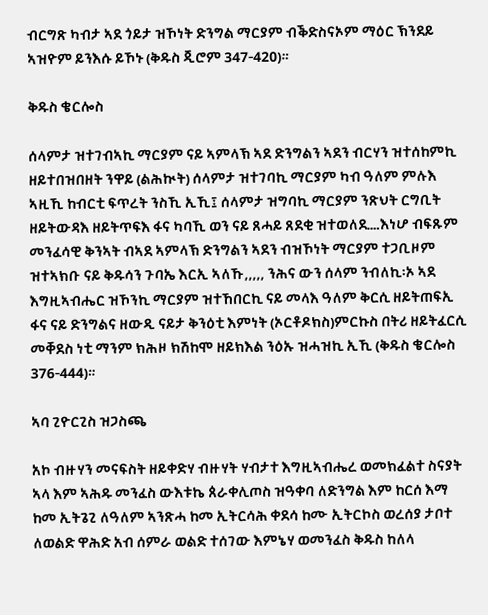ብርግጽ ካብታ ኣደ ጎይታ ዝኾነት ድንግል ማርያም ብቕድስናኦም ማዕር ኽንደይ ኣዝዮም ይንእሱ ይኾኑ (ቅዱስ ጂሮም 347-420)።

ቅዱስ ቄርሎስ

ሰላምታ ዝተገብኣኪ ማርያም ናይ ኣምላኽ ኣደ ድንግልን ኣደን ብርሃን ዝተሰከምኪ ዘይተበዝበዘት ንዋይ (ልሕኲት) ሰላምታ ዝተገባኪ ማርያም ካብ ዓለም ምሉእ ኣዚኺ ከብርቲ ፍጥረት ንስኺ ኢኺ፤ ሰላምታ ዝግባኪ ማርያም ንጽህት ርግቢት ዘይትውዳእ ዘይትጥፍእ ፋና ካባኺ ወን ናይ ጸሓይ ጸደቂ ዝተወለደ….እነሆ ብፍጹም መንፈሳዊ ቅንኣት ብኣደ ኣምላኽ ድንግልን ኣደን ብዝኾነት ማርያም ተጋቢዞም ዝተኣክቡ ናይ ቅዱሳን ጉባኤ እርኢ ኣለኹ,,,,, ንሕና ውን ሰላም ንብለኪ፡ኦ ኣደ እግዚኣብሔር ዝኾንኪ ማርያም ዝተኸበርኪ ናይ መላእ ዓለም ቅርሲ ዘይትጠፍኢ ፋና ናይ ድንግልና ዘውዲ ናይታ ቅንዕቲ እምነት (ኦርቶዶክስ)ምርኩስ በትሪ ዘይትፈርሲ መቐደስ ነቲ ማንም ክሕዞ ክሽከሞ ዘይክእል ንዕኡ ዝሓዝኪ ኢኺ (ቅዱስ ቄርሎስ 376-444)።

ኣባ ጊዮርጊስ ዝጋስጫ

አኮ ብዙሃን መናፍስት ዘይቀድሃ ብዙሃት ሃብታተ እግዚኣብሔረ ወመክፈልተ ስናያት ኣላ እም ኣሕዱ መንፈስ ውእቱኬ ጰራቀሊጦስ ዝዓቀባ ለድንግል እም ከርሰ እማ ከመ ኢትጌጊ ለዓለም ኣንጽሓ ከመ ኢትርሳሕ ቀደሳ ከሙ ኢትርኮስ ወረሰያ ታቦተ ለወልድ ዋሕድ አብ ሰምራ ወልድ ተሰገው እምኔሃ ወመንፈስ ቅዱስ ከለላ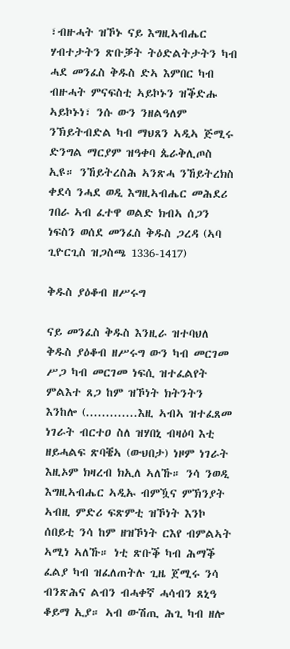፣ብዙሓት ዝኾኑ ናይ እግዚኣብሔር ሃብተታትን ጽቡቓት ትዕድልትታትን ካብ ሓደ መንፈስ ቅዱስ ድኣ እምበር ካብ ብዙሓት ምናፍስቲ ኣይኮኑን ዝቕድሑ ኣይኮኑነ፣ ንሱ ውን ንዘልዓለም ንኽይትብድል ካብ ማህጸን ኣዲኣ ጅሚሩ ድንግል ማርያም ዝዓቀባ ጴራቅሊጦስ ኢዩ። ንኸይትረስሕ ኣንጽሓ ንኸይትረክስ ቀደሳ ንሓደ ወዲ እግዚኣብሔር መሕደሪ ገበራ ኣብ ፈተዋ ወልድ ክብኣ ሰጋን ነፍስን ወሰደ መንፈስ ቅዱስ ጋረዳ (ኣባ ጊዮርጊስ ዝጋስጫ 1336-1417)

ቅዱስ ያዕቆብ ዘሥሩግ

ናይ መንፈስ ቅዱስ እንዚራ ዝተባህለ ቅዱስ ያዕቆብ ዘሥሩግ ውን ካብ መርገመ ሥጋ ካብ መርገመ ነፍሲ ዝተፈልየት ምልእተ ጸጋ ከም ዝኾነት ክትንትን እንከሎ (.............እዚ ኣብኣ ዝተፈጸመ ነገራት ብርተዐ ስለ ዝሃበኒ ብዛዕባ እቲ ዘይሓልፍ ጽባቔኣ (ውህበታ) ነዞም ነገራት እዚኦም ክዛረብ ክኢለ ኣለኹ። ንሳ ንወዲ እግዚኣብሔር ኣዲኡ ብምዃና ምኽንያት ኣብዚ ምድሪ ፍጽምቲ ዝኾነት እንኮ ሰበይቲ ንሳ ከም ዘዝኾነት ርእየ ብምልኣት ኣሚነ ኣለኹ። ነቲ ጽቡቕ ካብ ሕማቕ ፈልያ ካብ ዝፈለጠትሉ ጊዜ ጀሚሩ ንሳ ብንጽሕና ልብን ብሓቀኛ ሓሳብን ጸኒዓ ቆይማ ኢያ። ኣብ ውሽጢ ሕጊ ካብ ዘሎ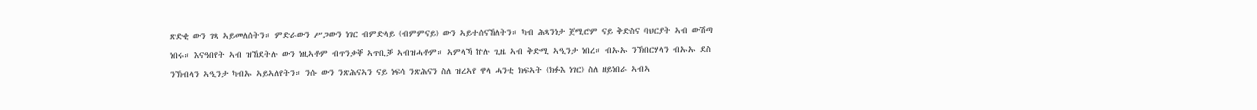ጽድቂ ውን ገጻ ኣይመለሰትን። ምድራውን ሥጋውን ነገር ብምድላይ (ብምምናይ) ውን ኣይተሰናኸለትን። ካብ ሕጻንነታ ጀሚሮም ናይ ቅድስና ባህርያት ኣብ ውሽጣ ነበሩ። እናዓበየት ኣብ ዝኸደትሉ ውን ነዚኣቶም ብጥንቃቐ ኣጥቢቓ ኣብዝሓቶም። ኣምላኻ ኵሉ ጊዜ ኣብ ቅድሚ ኣዒንታ ነበረ። ብኡኡ ንኽበርሃላን ብኡኡ ደስ ንኽብላን ኣዒንታ ካብኡ ኣይኣለየትን። ንሱ ውን ንጽሕናኣን ናይ ነፍሳ ንጽሕናን ስለ ዝረኣየ ዋላ ሓንቲ ክፍኣት (ክፉእ ነገር) ስለ ዘይነበራ ኣብኣ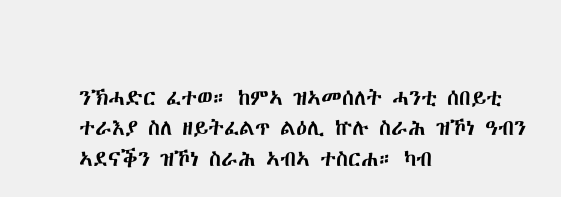ንኽሓድር ፈተወ። ከምኣ ዝኣመሰለት ሓንቲ ሰበይቲ ተራእያ ስለ ዘይትፈልጥ ልዕሊ ኵሉ ስራሕ ዝኾነ ዓብን ኣደናቕን ዝኾነ ስራሕ ኣብኣ ተስርሐ። ካብ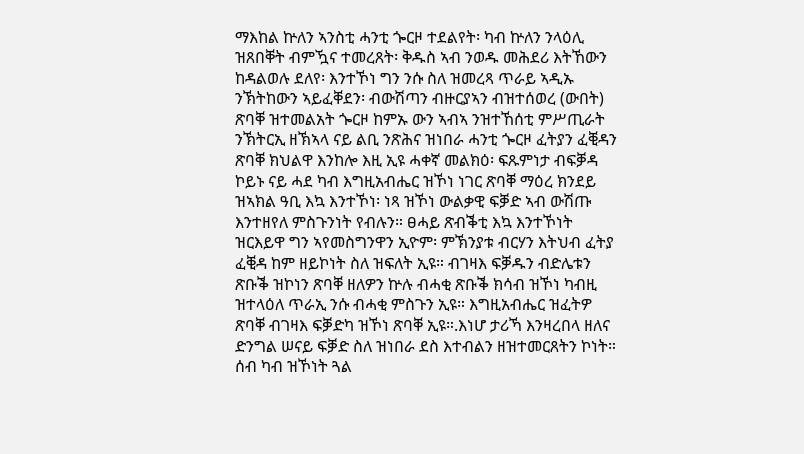ማእከል ኵለን ኣንስቲ ሓንቲ ጐርዞ ተደልየት፡ ካብ ኵለን ንላዕሊ ዝጸበቐት ብምዃና ተመረጸት፡ ቅዱስ ኣብ ንወዱ መሕደሪ እትኸውን ከዳልወሉ ደለየ፡ እንተኾነ ግን ንሱ ስለ ዝመረጻ ጥራይ ኣዲኡ ንኽትከውን ኣይፈቐደን፡ ብውሽጣን ብዙርያኣን ብዝተሰወረ (ውበት) ጽባቐ ዝተመልአት ጐርዞ ከምኡ ውን ኣብኣ ንዝተኸሰቲ ምሥጢራት ንኽትርኢ ዘኽኣላ ናይ ልቢ ንጽሕና ዝነበራ ሓንቲ ጐርዞ ፈትያን ፈቒዳን ጽባቐ ክህልዋ እንከሎ እዚ ኢዩ ሓቀኛ መልክዕ፡ ፍጹምነታ ብፍቓዳ ኮይኑ ናይ ሓደ ካብ እግዚአብሔር ዝኾነ ነገር ጽባቐ ማዕረ ክንደይ ዝኣክል ዓቢ እኳ እንተኾነ፡ ነጻ ዝኾነ ውልቃዊ ፍቓድ ኣብ ውሽጡ እንተዘየለ ምስጉንነት የብሉን። ፀሓይ ጽብቕቲ እኳ እንተኾነት ዝርእይዋ ግን ኣየመስግንዋን ኢዮም፡ ምኽንያቱ ብርሃን እትህብ ፈትያ ፈቒዳ ከም ዘይኮነት ስለ ዝፍለት ኢዩ። ብገዛእ ፍቓዱን ብድሌቱን ጽቡቕ ዝኮነን ጽባቐ ዘለዎን ኵሉ ብሓቂ ጽቡቕ ክሳብ ዝኾነ ካብዚ ዝተላዕለ ጥራኢ ንሱ ብሓቂ ምስጉን ኢዩ። እግዚአብሔር ዝፈትዎ ጽባቐ ብገዛእ ፍቓድካ ዝኾነ ጽባቐ ኢዩ።.እነሆ ታሪኻ እንዛረበላ ዘለና ድንግል ሠናይ ፍቓድ ስለ ዝነበራ ደስ እተብልን ዘዝተመርጸትን ኮነት። ሰብ ካብ ዝኾነት ጓል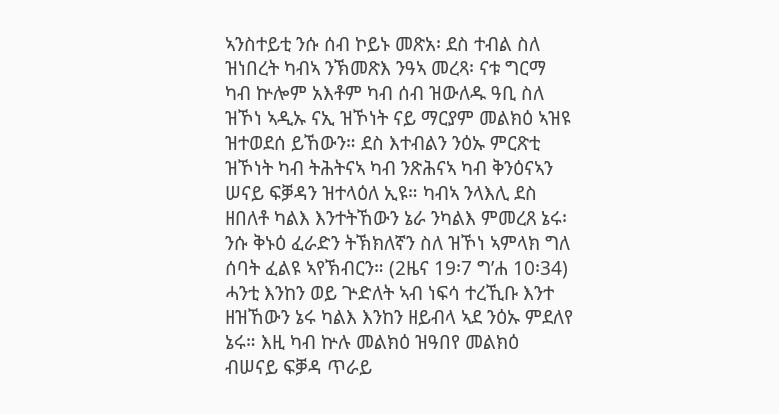ኣንስተይቲ ንሱ ሰብ ኮይኑ መጽአ፡ ደስ ተብል ስለ ዝነበረት ካብኣ ንኽመጽእ ንዓኣ መረጻ፡ ናቱ ግርማ ካብ ኵሎም አእቶም ካብ ሰብ ዝውለዱ ዓቢ ስለ ዝኾነ ኣዲኡ ናኢ ዝኾነት ናይ ማርያም መልክዕ ኣዝዩ ዝተወደሰ ይኸውን። ደስ እተብልን ንዕኡ ምርጽቲ ዝኾነት ካብ ትሕትናኣ ካብ ንጽሕናኣ ካብ ቅንዕናኣን ሠናይ ፍቓዳን ዝተላዕለ ኢዩ። ካብኣ ንላእሊ ደስ ዘበለቶ ካልእ እንተትኸውን ኔራ ንካልእ ምመረጸ ኔሩ፡ ንሱ ቅኑዕ ፈራድን ትኽክለኛን ስለ ዝኾነ ኣምላክ ግለ ሰባት ፈልዩ ኣየኽብርን። (2ዜና 19፡7 ግ’ሐ 10፡34) ሓንቲ እንከን ወይ ጕድለት ኣብ ነፍሳ ተረኺቡ እንተ ዘዝኸውን ኔሩ ካልእ እንከን ዘይብላ ኣደ ንዕኡ ምደለየ ኔሩ። እዚ ካብ ኵሉ መልክዕ ዝዓበየ መልክዕ ብሠናይ ፍቓዳ ጥራይ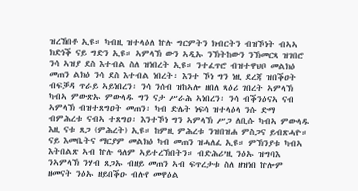ዝረኸበቶ ኢዩ። ካብዚ ዝተላዕለ ኵሉ ግርምትን ክብርትን ብዝኾነት ብኣኣ ክድነቕ ናይ ግድን ኢዩ። ኣምላኽ ውን ኣዲኡ ንኽትከውን ንኽመርጻ ዝገበሮ ንሳ ኣዝያ ደስ እተብል ስለ ዝነበረት ኢዩ። ንተፈጥሮ ብዝተዋህቦ መልክዕ መጠን ልክዕ ንሳ ደስ እተብል ነበረት፡ እንተ ኾነ ግን ነዚ ደረጃ ዝበቕዐት ብፍቓዳ ጥራይ ኣይነበረን፡ ንሳ ንሰብ ዝከኣሎ ዘበለ ጻዕሪ ገበረት ኣምላኽ ካብኣ ምውጽኡ ምውላዱ ግን ናታ ሥራሕ ኣነበረን፡ ንሳ ብቕንዕናኣ ናብ ኣምላኽ ብዝተጸግዐት መጠን፡ ካብ ድሌት ነፍሳ ዝተላዕላ ንሱ ድማ ብምሕረቱ ናብኣ ተጸግዐ፡ እንተኾነ ግን ኣምላኽ ሥጋ ለቢሱ ካብኣ ምውላዱ እዚ ናቱ ጸጋ (ምሕረት) ኢዩ። ከምዚ ምሕረቱ ንዝበዝሐ ምስጋና ይብጽሓዮ። ናይ እመቤትና ማርያም መልክዕ ካብ መጠን ዝሓለፈ ኢዩ። ምኽንያቱ ካብኣ እትበልጽ ኣብ ኵሉ ዓለም ኣይተረኽበትን። ብድሕሪ’ዚ ንዕኡ ዝግባእ ንኣምላኽ ንሃብ ጸጋኡ ብዘይ መጠን ኣብ ፍጥረታቱ ስለ ዘዝነበ ኵሎም ዘመናት ንዕኡ ዘይበቕዑ ብሉየ መዋዕል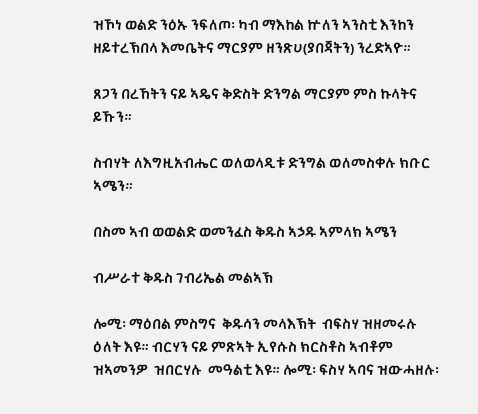ዝኾነ ወልድ ንዕኡ ንፍለጦ፡ ካብ ማእከል ኵለን ኣንስቲ እንከን ዘይተረኽበላ እመቤትና ማርያም ዘንጽሀ(ያበጃትን) ንረድኣዮ።

ጸጋን በረኸትን ናይ ኣዴና ቅድስት ድንግል ማርያም ምስ ኩላትና ይኹን።

ስብሃት ለእግዚአብሔር ወለወላዲቱ ድንግል ወለመስቀሉ ክቡር ኣሜን።

በስመ ኣብ ወወልድ ወመንፈስ ቅዱስ ኣኃዱ ኣምላክ ኣሜን

ብሥራተ ቅዱስ ገብሪኤል መልኣኽ

ሎሚ፡ ማዕበል ምስግና  ቅዱሳን መላእኽት  ብፍስሃ ዝዘመሩሉ ዕለት እዩ። ብርሃን ናይ ምጽኣት ኢየሱስ ክርስቶስ ኣብቶም ዝኣመንዎ  ዝበርሃሉ  መዓልቲ እዩ። ሎሚ፡ ፍስሃ ኣባና ዝውሓዘሉ፡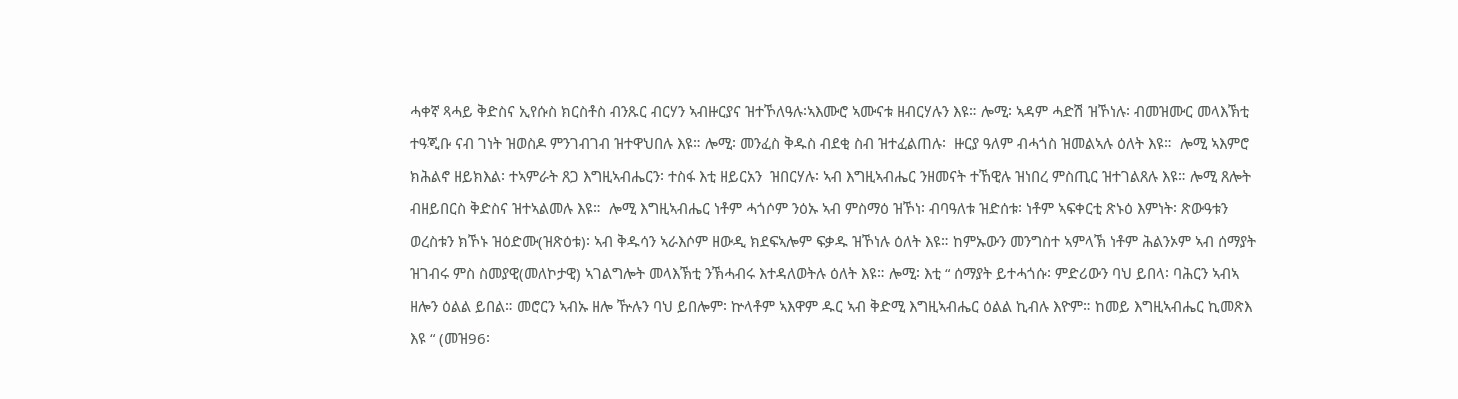ሓቀኛ ጻሓይ ቅድስና ኢየሱስ ክርስቶስ ብንጹር ብርሃን ኣብዙርያና ዝተኾለዓሉ፡ኣእሙሮ ኣሙናቱ ዘብርሃሉን እዩ። ሎሚ፡ ኣዳም ሓድሽ ዝኾነሉ፡ ብመዝሙር መላእኽቲ ተዓጂቡ ናብ ገነት ዝወስዶ ምንገብገብ ዝተዋህበሉ እዩ። ሎሚ፡ መንፈስ ቅዱስ ብደቂ ስብ ዝተፈልጠሉ፡  ዙርያ ዓለም ብሓጎስ ዝመልኣሉ ዕለት እዩ።  ሎሚ ኣእምሮ ክሕልኖ ዘይክእል፡ ተኣምራት ጸጋ እግዚኣብሔርን፡ ተስፋ እቲ ዘይርአን  ዝበርሃሉ፡ ኣብ እግዚኣብሔር ንዘመናት ተኸዊሉ ዝነበረ ምስጢር ዝተገልጸሉ እዩ። ሎሚ ጸሎት ብዘይበርስ ቅድስና ዝተኣልመሉ እዩ።  ሎሚ እግዚኣብሔር ነቶም ሓጎሶም ንዕኡ ኣብ ምስማዕ ዝኾነ፡ ብባዓለቱ ዝድሰቱ፡ ነቶም ኣፍቀርቲ ጽኑዕ እምነት፡ ጽውዓቱን ወረስቱን ክኾኑ ዝዕድሙ(ዝጽዕቱ)፡ ኣብ ቅዱሳን ኣራእሶም ዘውዲ ክደፍኣሎም ፍቃዱ ዝኾነሉ ዕለት እዩ። ከምኡውን መንግስተ ኣምላኽ ነቶም ሕልንኦም ኣብ ሰማያት ዝገብሩ ምስ ስመያዊ(መለኮታዊ) ኣገልግሎት መላእኽቲ ንኽሓብሩ እተዳለወትሉ ዕለት እዩ። ሎሚ፡ እቲ “ ሰማያት ይተሓጎሱ፡ ምድሪውን ባህ ይበላ፡ ባሕርን ኣብኣ ዘሎን ዕልል ይበል። መሮርን ኣብኡ ዘሎ ዅሉን ባህ ይበሎም፡ ኵላቶም ኣእዋም ዱር ኣብ ቅድሚ እግዚኣብሔር ዕልል ኪብሉ እዮም። ከመይ እግዚኣብሔር ኪመጽእ እዩ “ (መዝ96፡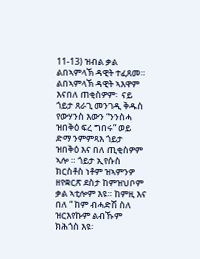11-13) ዝብል ቃል ልበኣምላኽ ዳዊት ተፈጸመ። ልበኣምላኽ ዳዊት ኣእዋም እናበለ ጠቂስዎም፡  ናይ ጎይታ ጸራጊ መንገዲ ቅዱስ የውሃንስ እውን “ንንስሓ ዝበቅዕ ፍረ ግበሩ” ወይ ድማ ንምምጻእ ጎይታ ዝበቅዕ እና በለ ጢቂስዎም ኣሎ ። ጎይታ ኢየሱስ ክርስቶስ ነቶም ዝኣምንዎ ዘየቋርጽ ደስታ ከምዝህቦም ቃል ኣቲሎም እዩ። ከምዚ እና በለ “ ከም ብሓድሽ ስለ ዝርእየኩም ልብኹም ክሕጎስ እዩ፡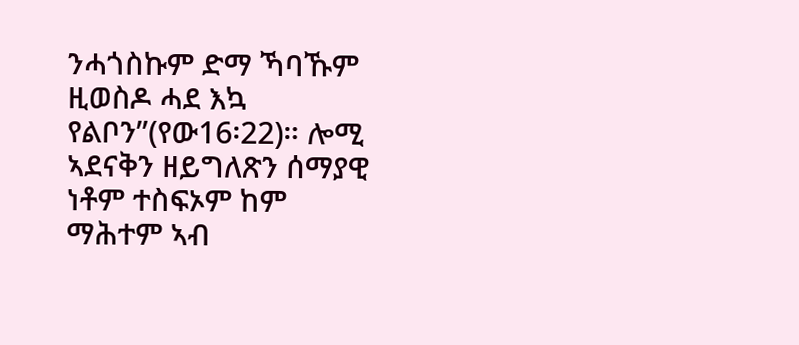ንሓጎስኩም ድማ ኻባኹም ዚወስዶ ሓደ እኳ የልቦን”(የው16፡22)። ሎሚ ኣደናቅን ዘይግለጽን ሰማያዊ ነቶም ተስፍኦም ከም ማሕተም ኣብ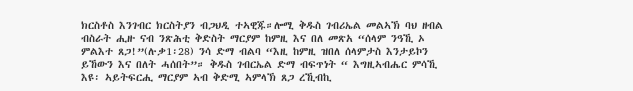ክርስቶስ እንገብር ክርስትያን ብጋህዲ ተኣዊጁ።ሎሚ ቅዱስ ገብሪኤል መልኣኽ ባህ ዘብል ብስራት ሒዙ ናብ ንጽሕቲ ቅድስት ማርያም ከምዚ እና በለ መጽአ “ሰላም ንዓኺ ኦ ምልእተ ጸጋ!”(ሉቃ1፡28) ንሳ ድማ ብልባ “እዚ ከምዚ ዝበለ ሰላምታስ እንታይኮን ይኸውን እና በለት ሓሰበት”። ቅዱስ ገብርኤል ድማ ብፍጥነት “ እግዚኣብሔር ምሳኺ እዩ፡ ኣይትፍርሒ ማርያም ኣብ ቅድሚ ኣምላኽ ጸጋ ረኺብኪ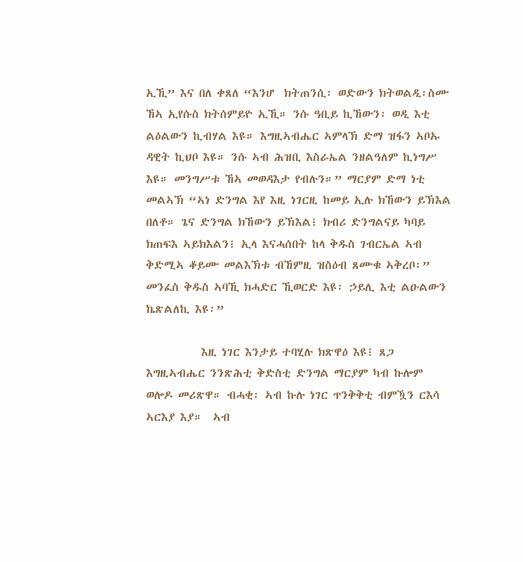ኢኺ” እና በለ ቀጸለ “እንሆ  ክትጠንሲ፡ ወድውን ክትወልዲ፡ስሙ ኸኣ ኢየሱስ ክትሰምይዮ ኢኺ። ንሱ ዓቢይ ኪኸውን፡ ወዲ እቲ ልዕልውን ኪብሃል እዩ። እግዚኣብሔር ኣምላኽ ድማ ዝፋን ኣቦኡ ዳዊት ኪህቦ እዩ። ንሱ ኣብ ሕዝቢ እስራኤል ንዘልዓለም ኪነግሥ እዩ። መንግሥቱ ኸኣ መወዳእታ የብሉን።” ማርያም ድማ ነቲ መልኣኽ “ኣነ ድንግል እየ እዚ ነገርዚ ከመይ ኢሉ ክኸውን ይኽእል በለቶ። ጌና ድንግል ክኸውን ይኽእል፧ ክብሪ ድንግልናይ ካባይ ክጠፍእ ኣይክእልን፧ ኢላ እናሓሰበት ከላ ቅዱስ ገብርኤል ኣብ ቅድሚኣ ቆይሙ መልእኽቱ ብኸምዚ ዝስዕብ ጸሙቁ ኣቅረቦ፡” መንፈስ ቅዱስ ኣባኺ ክሓድር ኺወርድ እዩ፡ ኃይሊ እቲ ልዑልውን ኬጽልለኪ እዩ፡”

           እዚ ነገር እንታይ ተባሂሉ ክጽዋዕ እዩ፧ ጸጋ እግዚኣብሔር ንንጽሕቲ ቅድስቲ ድንግል ማርያም ካብ ኩሎም ወሎዶ መሪጽዋ። ብሓቂ፡ ኣብ ኩሉ ነገር ጥንቅቅቲ ብምዃን ርእሳ ኣርእያ እያ።  ኣብ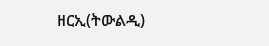ዘርኢ(ትውልዲ)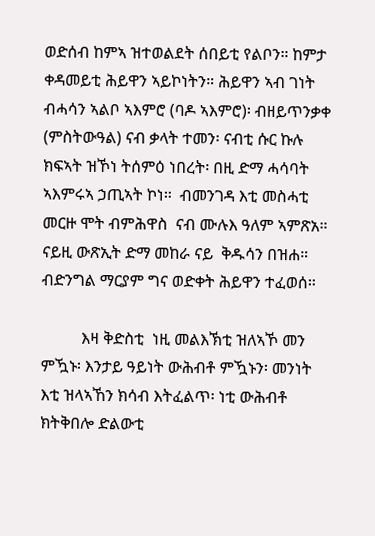ወድሰብ ከምኣ ዝተወልደት ሰበይቲ የልቦን። ከምታ ቀዳመይቲ ሕይዋን ኣይኮነትን። ሕይዋን ኣብ ገነት ብሓሳን ኣልቦ ኣእምሮ (ባዶ ኣእምሮ)፡ ብዘይጥንቃቀ (ምስትውዓል) ናብ ቃላት ተመን፡ ናብቲ ሱር ኩሉ ክፍኣት ዝኾነ ትሰምዕ ነበረት፡ በዚ ድማ ሓሳባት ኣእምሩኣ ኃጢኣት ኮነ።  ብመንገዳ እቲ መስሓቲ መርዙ ሞት ብምሕዋስ  ናብ ሙሉእ ዓለም ኣምጽአ።  ናይዚ ውጽኢት ድማ መከራ ናይ  ቅዱሳን በዝሐ። ብድንግል ማርያም ግና ወድቀት ሕይዋን ተፈወሰ።

          እዛ ቅድስቲ  ነዚ መልእኽቲ ዝለኣኾ መን ምዃኑ፡ እንታይ ዓይነት ውሕብቶ ምዃኑን፡ መንነት እቲ ዝላኣኸን ክሳብ እትፈልጥ፡ ነቲ ውሕብቶ ክትቅበሎ ድልውቲ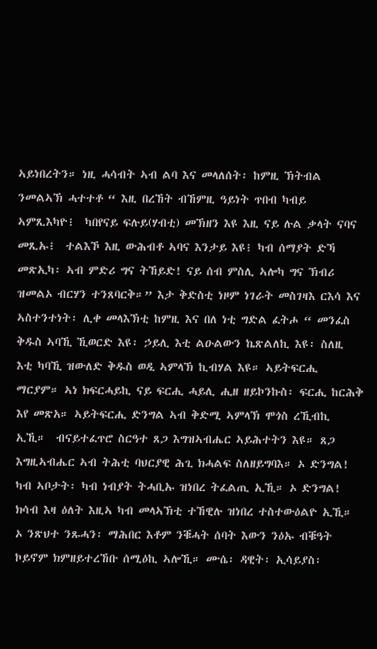ኣይነበረትን። ነዚ ሓሳብት ኣብ ልባ እና መላለሰት፡ ከምዚ ኽትብል ንመልኣኽ ሓተተቶ “ እዚ በረኸት ብኸምዚ ዓይነት ጥበብ ካብይ ኣምጺእካዮ፧  ካበየናይ ፍሉይ(ሃብቲ) መኽዘን እዩ እዚ ናይ ሉል ቃላት ናባና መጺኡ፧  ተልእኾ እዚ ውሕብቶ ኣባና እንታይ እዩ፧ ካብ ሰማያት ድኻ መጽኢካ፡ ኣብ ምድሪ ግና ትኸይድ! ናይ ሰብ ምስሊ ኣሎካ ግና ኽብሪ ዝመልኦ ብርሃን ተንጸባርቅ።” እታ ቅድስቲ ነዞም ነገራት መስገዛእ ርእሳ እና ኣስተንተነት፡ ሊቀ መላእኽቲ ከምዚ እና በለ ነቲ ግድል ፈትሖ “ መንፈስ ቅዱስ ኣባኺ ኺወርድ እዩ፡ ኃይሊ እቲ ልዑልውን ኬጽልለኪ እዩ፡ ስለዚ እቲ ካባኺ ዝውለድ ቅዱስ ወዲ ኣምላኽ ኪብሃል እዩ። ኣይትፍርሒ ማርያም። ኣነ ክፍርሓይኪ ናይ ፍርሒ ሓይሊ ሒዘ ዘይኮንኩስ፡ ፍርሒ ከርሕቅ እየ መጽአ። ኣይትፍርሒ ድንግል ኣብ ቅድሚ ኣምላኽ ሞጎስ ረኺብኪ ኢኺ።  ብናይተፈጥሮ ስርዓተ ጸጋ እግዝኣብሔር ኣይሕተትን እዩ። ጸጋ እግዚኣብሔር ኣብ ትሕቲ ባህርያዊ ሕጊ ክሓልፍ ስለዘይግባእ። ኦ ድንግል! ካብ ኣቦታት፡ ካብ ነብያት ትሓቢኡ ዝነበረ ትፈልጢ ኢኺ። ኦ ድንግል! ክሳብ እዛ ዕለት እዚኣ ካብ መላኣኽቲ ተኸዊሉ ዝነበረ ተስተውዕልዮ ኢኺ። ኦ ንጽህተ ንጹሓን፡ ማሕበር እቶም ንቑሓት ሰባት እውን ንዕኡ ብቑዓት ኮይኖም ክምዘይተረኸቡ ሰሚዕኪ ኣሎኺ። ሙሴ፡ ዳዊት፡ ኢሳይያስ፡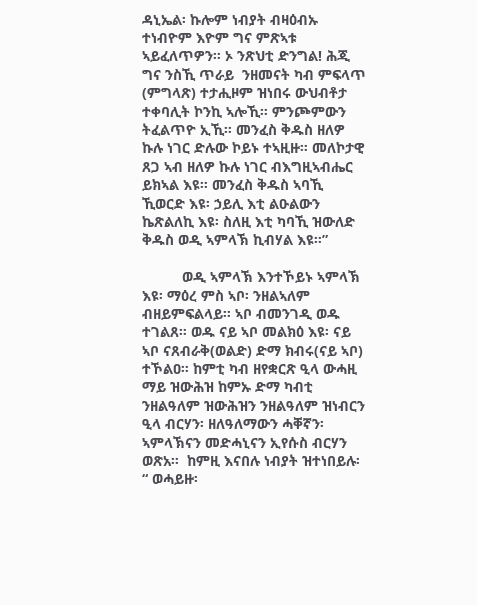ዳኒኤል፡ ኩሎም ነብያት ብዛዕብኡ ተነብዮም እዮም ግና ምጽኣቱ ኣይፈለጥዎን። ኦ ንጽህቲ ድንግል! ሕጂ ግና ንስኺ ጥራይ  ንዘመናት ካብ ምፍላጥ (ምግላጽ) ተታሒዞም ዝነበሩ ውህብቶታ ተቀባሊት ኮንኪ ኣሎኺ። ምንጮምውን ትፈልጥዮ ኢኺ። መንፈስ ቅዱስ ዘለዎ ኩሉ ነገር ድሉው ኮይኑ ተኣዚዙ። መለኮታዊ ጸጋ ኣብ ዘለዎ ኩሉ ነገር ብእግዚኣብሔር ይክኣል እዩ። መንፈስ ቅዱስ ኣባኺ ኺወርድ እዩ፡ ኃይሊ እቲ ልዑልውን ኬጽልለኪ እዩ፡ ስለዚ እቲ ካባኺ ዝውለድ ቅዱስ ወዲ ኣምላኽ ኪብሃል እዩ።”

          ወዲ ኣምላኽ እንተኾይኑ ኣምላኽ እዩ፡ ማዕረ ምስ ኣቦ፡ ንዘልኣለም ብዘይምፍልላይ። ኣቦ ብመንገዲ ወዱ ተገልጸ። ወዱ ናይ ኣቦ መልክዕ እዩ፡ ናይ ኣቦ ናጸብራቅ(ወልድ) ድማ ክብሩ(ናይ ኣቦ) ተኾልዐ። ከምቲ ካብ ዘየቋርጽ ዒላ ውሓዚ ማይ ዝውሕዝ ከምኡ ድማ ካብቲ ንዘልዓለም ዝውሕዝን ንዘልዓለም ዝነብርን ዒላ ብርሃን፡ ዘለዓለማውን ሓቐኛን፡ ኣምላኽናን መድሓኒናን ኢየሱስ ብርሃን ወጽአ።  ከምዚ እናበሉ ነብያት ዝተነበይሉ፡ “ ወሓይዙ፡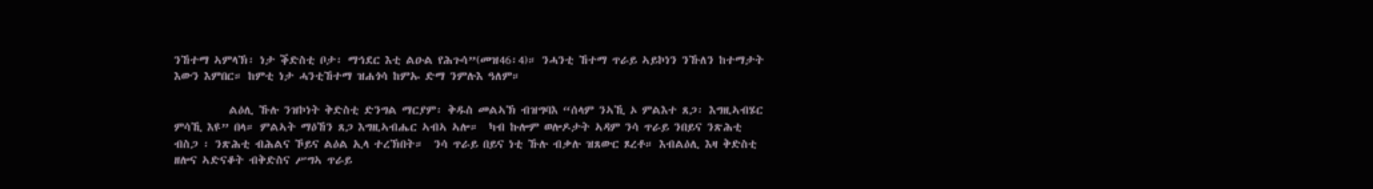ንኸተማ ኣምላኽ፡ ነታ ቕድስቲ ቦታ፡ ማኅደር እቲ ልዑል የሕጉሳ”(መዝ46፡4)። ንሓንቲ ኸተማ ጥራይ ኣይኮነን ንኹለን ከተማታት እውን እምበር። ከምቲ ነታ ሓንቲኸተማ ዝሐጎሳ ከምኡ ድማ ንምሉእ ዓለም።

           ልዕሊ ኹሉ ንዝኮነት ቅድስቲ ድንግል ማርያም፡ ቅዱስ መልኣኽ ብዝግባእ “ሰላም ንኣኺ ኦ ምልእተ ጸጋ፡ እግዚኣብሄር ምሳኺ እዩ” በላ። ምልኣት ማዕኸን ጸጋ እግዚኣብሔር ኣብኣ ኣሎ።  ካብ ኩሎም ወሎዶታት ኣዳም ንሳ ጥራይ ንበይና ንጽሕቲ ብስጋ ፡ ንጽሕቲ ብሕልና ኾይና ልዕል ኢላ ተረኽበት።  ንሳ ጥራይ በይና ነቲ ኹሉ ብቃሉ ዝጸውር ጾረቶ። እብልዕሊ እዛ ቅድስቲ ዘሎና ኣድናቆት ብቅድስና ሥግኣ ጥራይ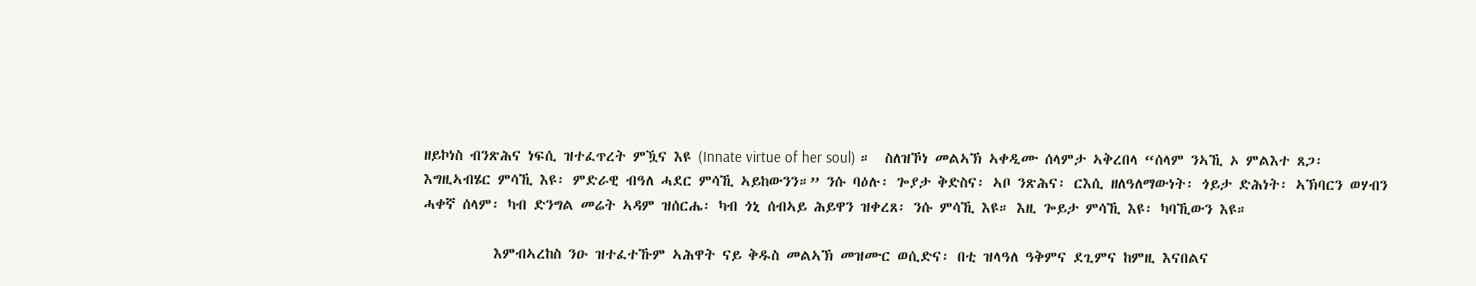ዘይኮነስ ብንጽሕና ነፍሲ ዝተፈጥረት ምዃና እዩ (Innate virtue of her soul) ።  ስለዝኾነ መልኣኽ ኣቀዲሙ ሰላምታ ኣቅረበላ “ሰላም ንኣኺ ኦ ምልእተ ጸጋ፡ እግዚኣብሄር ምሳኺ እዩ፡ ምድራዊ ብዓለ ሓደር ምሳኺ ኣይከውንን።” ንሱ ባዕሉ፡ ጐያታ ቅድስና፡ ኣቦ ንጽሕና፡ ርእሲ ዘለዓለማውነት፡ ጎይታ ድሕነት፡ ኣኽባርን ወሃብን ሓቀኛ ሰላም፡ ካብ ድንግል መሬት ኣዳም ዝሰርሔ፡ ካብ ጎኒ ሰብኣይ ሕይዋን ዝቀረጸ፡ ንሱ ምሳኺ እዩ። እዚ ጐይታ ምሳኺ እዩ፡ ካባኺውን እዩ።

          እምብኣረከስ ንዑ ዝተፈተኹም ኣሕዋት ናይ ቅዱስ መልኣኽ መዝሙር ወሲድና፡ በቲ ዝላዓለ ዓቅምና ደጊምና ከምዚ እናበልና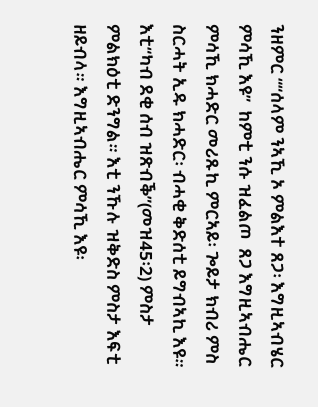ንዘምር ““ሰላም ንኣኺ ኦ ምልእተ ጸጋ፡ እግዚኣብሄር ምሳኺ እዩ”  ከምቲ ንሱ ዝፈልጦ  ጸጋ እግዚኣብሔር ምሳኺ ክሓድር መሪጹኪ ምርኣይ፡ ጐይታ ክብሪ ምስ ስርሓት ኢዱ ክሓድር፡ ብሓቂ ቅድሰቲ ይግብኣኪ እዩ። እቲ“ካብ ደቂ ሰብ ዝጽብቕ”(መዝ45፡2) ምስታ ምልክዕቲ ድንግል። እቲ ንኹሉ ዝቅድስ ምስታ እፍቲ ዘይብላ። እግዚኣብሔር ምሳኺ እዩ፡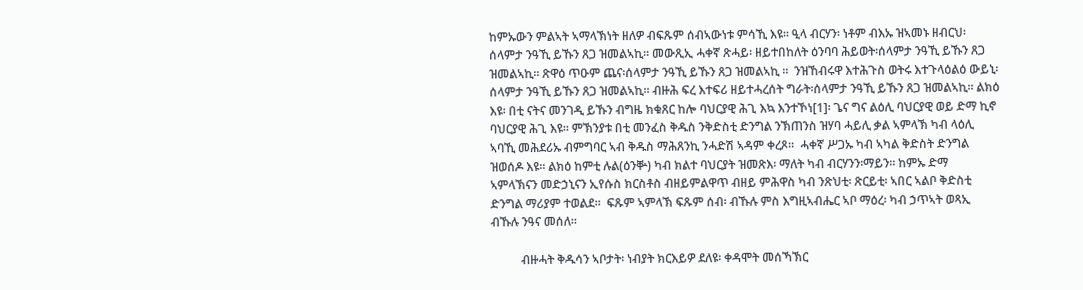ከምኡውን ምልኣት ኣማላኽነት ዘለዎ ብፍጹም ሰብኣውነቱ ምሳኺ እዩ። ዒላ ብርሃን፡ ነቶም ብእኡ ዝኣመኑ ዘብርህ፡ ሰላምታ ንዓኺ ይኹን ጸጋ ዝመልኣኪ። መውጺኢ ሓቀኛ ጽሓይ፡ ዘይተበከለት ዕንባባ ሕይወት፡ሰላምታ ንዓኺ ይኹን ጸጋ ዝመልኣኪ። ጽዋዕ ጥዑም ጨና፡ሰላምታ ንዓኺ ይኹን ጸጋ ዝመልኣኪ ።  ንዝኸብሩዋ እተሕጉስ ወትሩ እተጉላዕልዕ ውይኒ፡ሰላምታ ንዓኺ ይኹን ጸጋ ዝመልኣኪ። ብዙሕ ፍረ እተፍሪ ዘይተሓረሰት ግራት፡ሰላምታ ንዓኺ ይኹን ጸጋ ዝመልኣኪ። ልክዕ እዩ፡ በቲ ናትና መንገዲ ይኹን ብግዜ ክቁጸር ከሎ ባህርያዊ ሕጊ እኳ እንተኾነ[1]፡ ጌና ግና ልዕሊ ባህርያዊ ወይ ድማ ኪኖ ባህርያዊ ሕጊ እዩ። ምኽንያቱ በቲ መንፈስ ቅዱስ ንቅድስቲ ድንግል ንኽጠንስ ዝሃባ ሓይሊ ቃል ኣምላኽ ካብ ላዕሊ ኣባኺ መሕደሪኡ ብምግባር ኣብ ቅዱስ ማሕጸንኪ ንሓድሽ ኣዳም ቀረጾ።  ሓቀኛ ሥጋኡ ካብ ኣካል ቅድስት ድንግል ዝወሰዶ እዩ። ልክዕ ከምቲ ሉል(ዕንቝ) ካብ ክልተ ባህርያት ዝመጽእ፡ ማለት ካብ ብርሃንን፡ማይን። ከምኡ ድማ  ኣምላኽናን መድኃኒናን ኢየሱስ ክርስቶስ ብዘይምልዋጥ ብዘይ ምሕዋስ ካብ ንጽህቲ፡ ጽርይቲ፡ ኣበር ኣልቦ ቅድስቲ ድንግል ማሪያም ተወልደ።  ፍጹም ኣምላኽ ፍጹም ሰብ፡ ብኹሉ ምስ እግዚኣብሔር ኣቦ ማዕረ፡ ካብ ኃጥኣት ወጻኢ ብኹሉ ንዓና መሰለ።

          ብዙሓት ቅዱሳን ኣቦታት፡ ነብያት ክርእይዎ ደለዩ፡ ቀዳሞት መሰኻኽር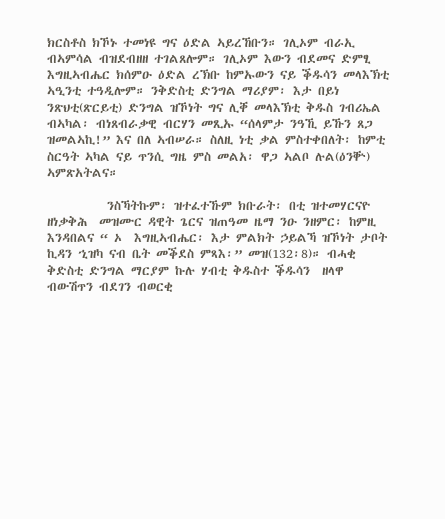ክርስቶስ ክኾኑ ተመነዩ ግና ዕድል ኣይረኸቡን። ገሊኦም ብራኢ ብኣምሳል ብዝደብዘዘ ተገልጸሎም። ገሊኦም እውን ብደመና ድምፂ እግዚኣብሔር ክሰምዑ ዕድል ረኽቡ ከምኡውን ናይ ቕዱሳን መላእኽቲ ኣዒንቲ ተዓዲሎም። ንቅድስቲ ድንግል ማሪያም፡ እታ በይነ ንጽህቲ(ጽርይቲ) ድንግል ዝኾነት ግና ሊቐ መላእኽቲ ቅዱስ ገብሪኤል ብኣካል፡ ብነጸብራቃዊ ብርሃን መጺኡ “ሰላምታ ንዓኺ ይኹን ጸጋ ዝመልኣኪ!” እና በለ ኣብሠራ። ስለዚ ነቲ ቃል ምስተቀበለት፡ ከምቲ ስርዓት ኣካል ናይ ጥንሲ ግዜ ምስ መልአ፡ ዋጋ ኣልቦ ሉል(ዕንቝ) ኣምጽአትልና።

          ንስኻትኩም፡ ዝተፈተኹም ክቡራት፡ በቲ ዝተመሃርናዮ ዘነቃቅሕ  መዝሙር ዳዊት ጌርና ዝጠዓመ ዜማ ንዑ ንዘምር፡ ከምዚ እንዳበልና “ ኦ  እግዚኣብሔር፡ እታ ምልክት ኃይልኻ ዝኾነት ታቦት ኪዳን ኂዝካ ናብ ቤት መቕደስ ምጻእ፡” መዝ(132፡8)። ብሓቂ ቅድስቲ ድንግል ማርያም ኩሉ ሃብቲ ቅዱስተ ቕዱሳን  ዘላዋ ብውሽጥን ብደገን ብወርቂ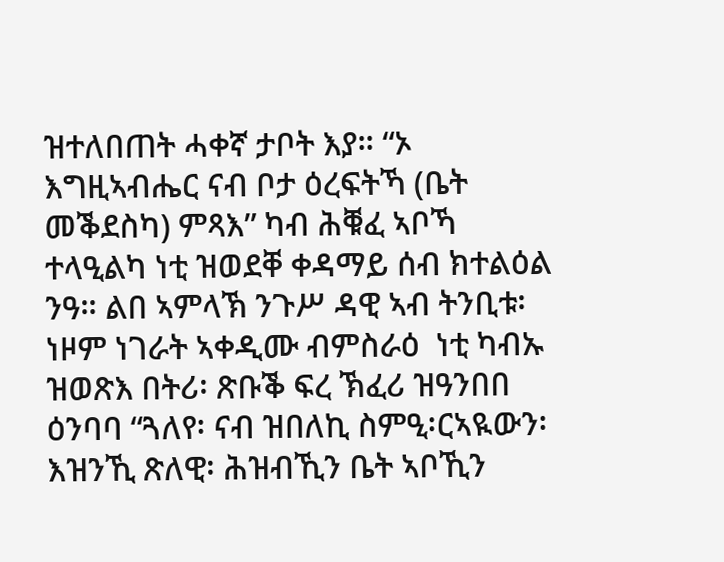ዝተለበጠት ሓቀኛ ታቦት እያ። “ኦ እግዚኣብሔር ናብ ቦታ ዕረፍትኻ (ቤት መቕደስካ) ምጻእ” ካብ ሕቑፈ ኣቦኻ ተላዒልካ ነቲ ዝወደቐ ቀዳማይ ሰብ ክተልዕል ንዓ። ልበ ኣምላኽ ንጉሥ ዳዊ ኣብ ትንቢቱ፡ ነዞም ነገራት ኣቀዲሙ ብምስራዕ  ነቲ ካብኡ ዝወጽእ በትሪ፡ ጽቡቕ ፍረ ኽፈሪ ዝዓንበበ ዕንባባ “ጓለየ፡ ናብ ዝበለኪ ስምዒ፡ርኣዪውን፡ እዝንኺ ጽለዊ፡ ሕዝብኺን ቤት ኣቦኺን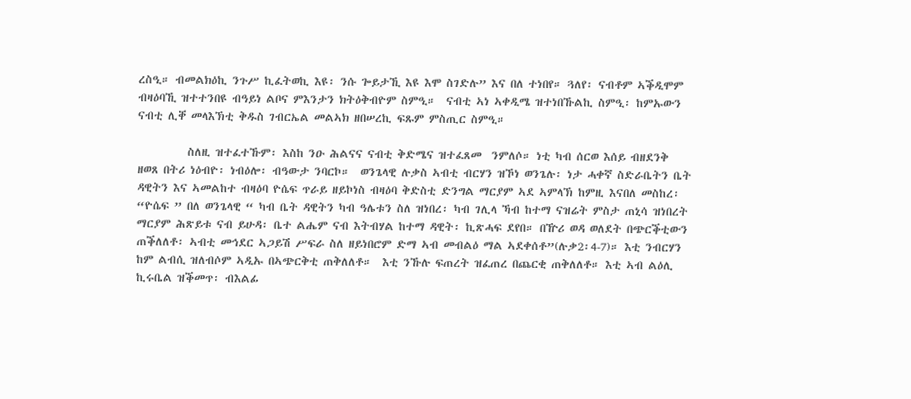ረስዒ። ብመልክዕኪ ንጉሥ ኪፈትወኪ እዩ፡ ንሱ ጐይታኺ እዩ እሞ ስገድሉ” እና በለ ተነበየ። ጓለየ፡ ናብቶም ኣቕዲሞም ብዛዕባኺ ዝተተንበዩ ብዓይነ ልቦና ምእንታን ክትዕቅብዮም ስምዒ።  ናብቲ ኣነ ኣቀዲሜ ዝተነበኹልኪ ስምዒ፡ ከምኡውን ናብቲ ሊቐ መላእኽቲ ቅዱስ ገብርኤል መልኣክ ዘበሠረኪ ፍጹም ምስጢር ስምዒ።

          ስለዚ ዝተፈተኹም፡ እስከ ንዑ ሕልናና ናብቲ ቅድሜና ዝተፈጸመ  ንምለሶ። ነቲ ካብ ሰርወ እሰይ ብዘደንቅ ዘወጸ በትሪ ነዕብዮ፡ ነብዕሎ፡ ብዓውታ ንባርኮ።  ወንጌላዊ ሉቃስ ኣብቲ ብርሃን ዝኾነ ወንጌሉ፡ ነታ ሓቀኛ ስድራቤትን ቤት ዳዊትን እና ኣመልከተ ብዛዕባ ዮሴፍ ጥራይ ዘይኮነስ ብዛዕባ ቅድስቲ ድንግል ማርያም ኣደ ኣምላኽ ከምዚ እናበለ መስከረ፡ “ዮሴፍ ” በለ ወንጌላዊ “ ካብ ቤት ዳዊትን ካብ ዓሌቱን ስለ ዝነበረ፡ ካብ ገሊላ ኻብ ከተማ ናዝሬት ምስታ ጠኒሳ ዝነበረት ማርያም ሕጽይቱ ናብ ይሁዳ፡ ቤተ ልሔም ናብ እትብሃል ከተማ ዳዊት፡ ኪጽሓፍ ደየበ። በዅሪ ወዳ ወለደት በጭርቕቲውን ጠቕለለቶ፡ ኣብቲ መኅደር ኣጋይሽ ሥፍራ ስለ ዘይነበሮም ድማ ኣብ መብልዕ ማል ኣደቀሰቶ”(ሉቃ2፡4-7)። እቲ ንብርሃን ከም ልብሲ ዝለብሶም ኣዲኡ በኣጭርቅቲ ጠቅለለቶ።  እቲ ንኹሉ ፍጠረት ዝፈጠረ በጨርቂ ጠቅለለቶ። እቲ ኣብ ልዕሊ ኪሩቤል ዝቕመጥ፡ ብእልፊ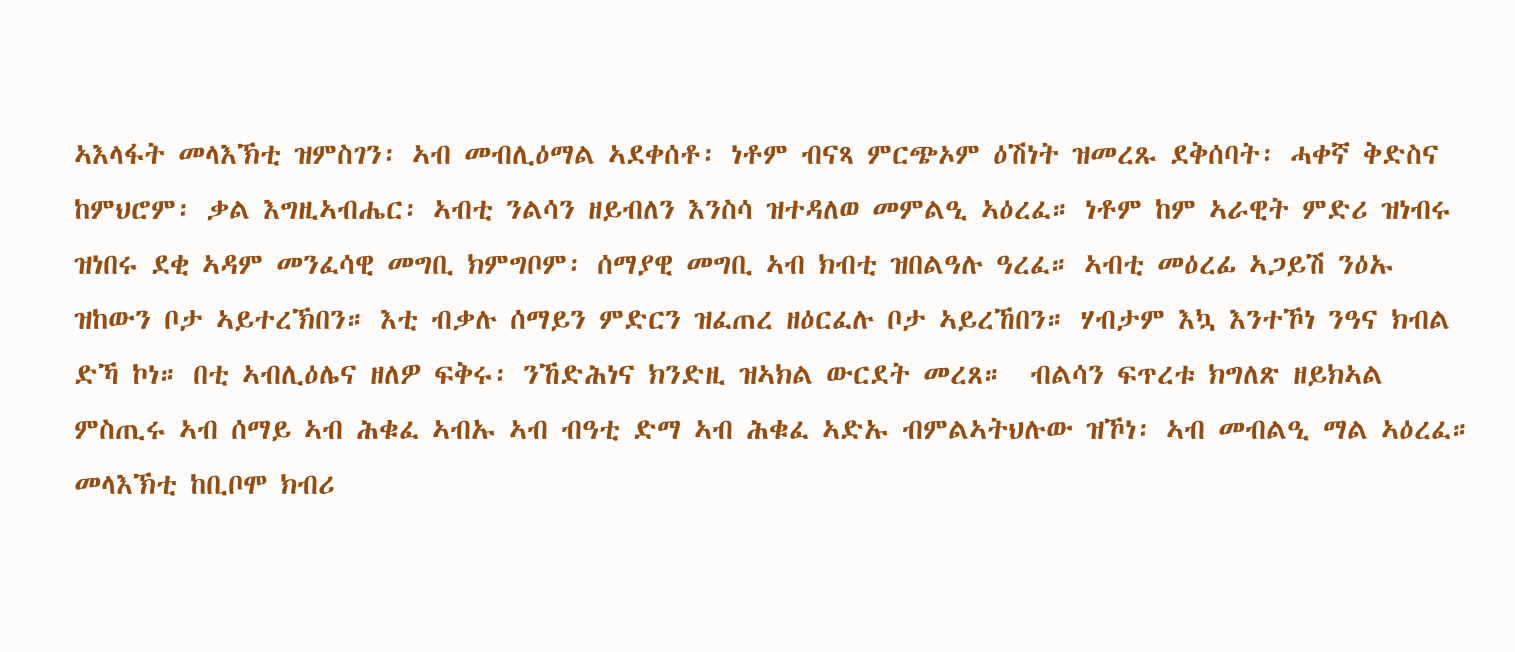ኣእላፋት መላእኽቲ ዝምስገን፡ ኣብ መብሊዕማል ኣደቀሰቶ፡ ነቶም ብናጻ ምርጭኦም ዕሽነት ዝመረጹ ደቅሰባት፡ ሓቀኛ ቅድስና ከምህሮም፡ ቃል እግዚኣብሔር፡ ኣብቲ ንልሳን ዘይብለን እንስሳ ዝተዳለወ መምልዒ ኣዕረፈ። ነቶም ከም ኣራዊት ምድሪ ዝነብሩ ዝነበሩ ደቂ ኣዳም መንፈሳዊ መግቢ ክምግቦም፡ ሰማያዊ መግቢ ኣብ ክብቲ ዝበልዓሉ ዓረፈ። ኣብቲ መዕረፊ ኣጋይሽ ንዕኡ ዝከውን ቦታ ኣይተረኽበን። እቲ ብቃሉ ሰማይን ምድርን ዝፈጠረ ዘዕርፈሉ ቦታ ኣይረኸበን። ሃብታም እኳ እንተኾነ ንዓና ክብል ድኻ ኮነ። በቲ ኣብሊዕሌና ዘለዎ ፍቅሩ፡ ንኸድሕነና ክንድዚ ዝኣክል ውርደት መረጸ።  ብልሳን ፍጥረቱ ክግለጽ ዘይክኣል ምስጢሩ ኣብ ሰማይ ኣብ ሕቁፈ ኣብኡ ኣብ ብዓቲ ድማ ኣብ ሕቁፈ ኣድኡ ብምልኣትህሉው ዝኾነ፡ ኣብ መብልዒ ማል ኣዕረፈ። መላእኽቲ ከቢቦሞ ክብሪ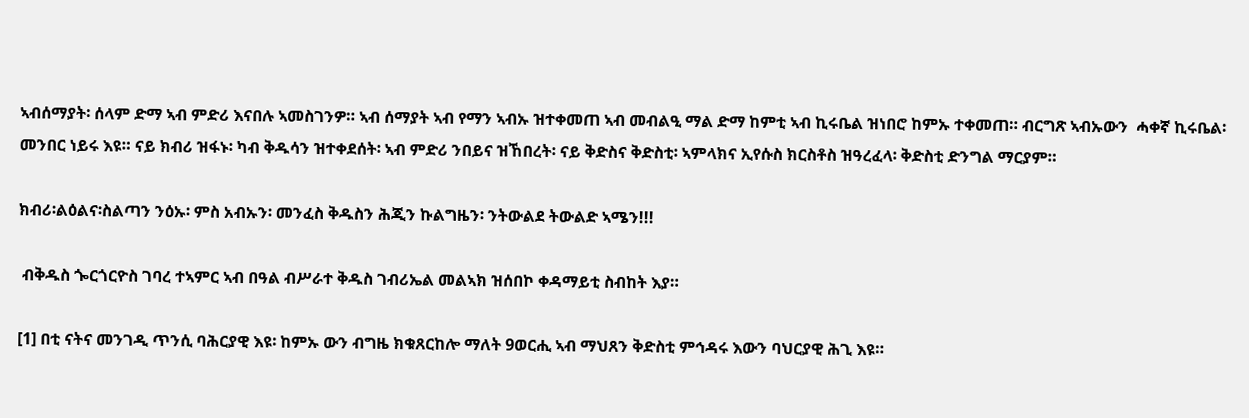ኣብሰማያት፡ ሰላም ድማ ኣብ ምድሪ እናበሉ ኣመስገንዎ። ኣብ ሰማያት ኣብ የማን ኣብኡ ዝተቀመጠ ኣብ መብልዒ ማል ድማ ከምቲ ኣብ ኪሩቤል ዝነበሮ ከምኡ ተቀመጠ። ብርግጽ ኣብኡውን  ሓቀኛ ኪሩቤል፡ መንበር ነይሩ እዩ። ናይ ክብሪ ዝፋኑ፡ ካብ ቅዱሳን ዝተቀደሰት፡ ኣብ ምድሪ ንበይና ዝኸበረት፡ ናይ ቅድስና ቅድስቲ፡ ኣምላክና ኢየሱስ ክርስቶስ ዝዓረፈላ፡ ቅድስቲ ድንግል ማርያም።

ክብሪ፡ልዕልና፡ስልጣን ንዕኡ፡ ምስ አብኡን፡ መንፈስ ቅዱስን ሕጂን ኩልግዜን፡ ንትውልደ ትውልድ ኣሜን!!!

 ብቅዱስ ጐርጎርዮስ ገባረ ተኣምር ኣብ በዓል ብሥራተ ቅዱስ ገብሪኤል መልኣክ ዝሰበኮ ቀዳማይቲ ስብከት እያ።

[1] በቲ ናትና መንገዲ ጥንሲ ባሕርያዊ እዩ፡ ከምኡ ውን ብግዜ ክቁጸርከሎ ማለት 9ወርሒ ኣብ ማህጸን ቅድስቲ ምኅዳሩ እውን ባህርያዊ ሕጊ እዩ።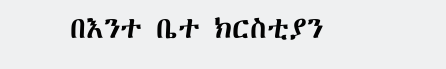በእንተ ቤተ ክርስቲያን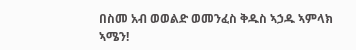በስመ አብ ወወልድ ወመንፈስ ቅዱስ ኣኃዱ ኣምላክ ኣሜን!